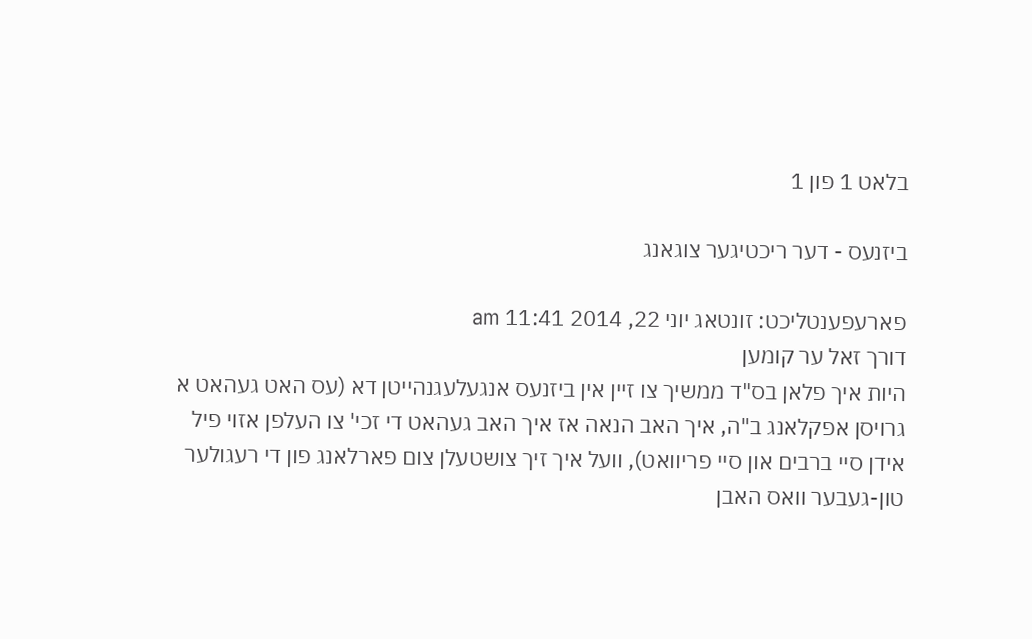בלאט 1 פון 1

ביזנעס - דער ריכטיגער צוגאנג

פארעפענטליכט: זונטאג יוני 22, 2014 11:41 am
דורך זאל ער קומען
היות איך פלאן בס"ד ממשיך צו זיין אין ביזנעס אנגעלעגנהייטן דא (עס האט געהאט א גרויסן אפקלאנג ב"ה, איך האב הנאה אז איך האב געהאט די זכי' צו העלפן אזוי פיל אידן סיי ברבים און סיי פריוואט), וועל איך זיך צושטעלן צום פארלאנג פון די רעגולער טון-געבער וואס האבן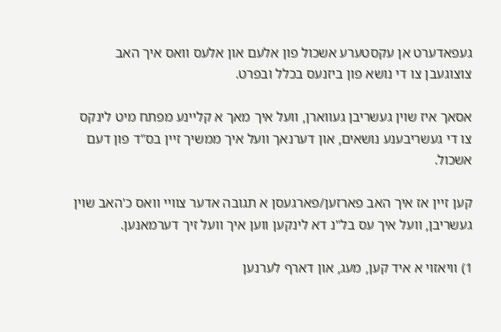געפאדערט אן עקסטערע אשכול פון אלעם און אלעס וואס איך האב צוצוגעבן צו די נושא פון ביזנעס בכלל ובפרט.

אסאך איז שוין געשריבן געווארן, וועל איך מאך א קליינע מפתח מיט לינקס צו די געשריבענע נושאים, און דערנאך וועל איך ממשיך זיין בס"ד פון דעם אשכול.

קען זיין אז איך האב פארזען/פארגעסן א תגובה אדער צוויי וואס כ'האב שוין געשריבן, וועל איך עס בל"נ דא לינקען ווען איך וועל זיך דערמאנען.

1) וויאזוי א איד קען, מעג, און דארף לערנען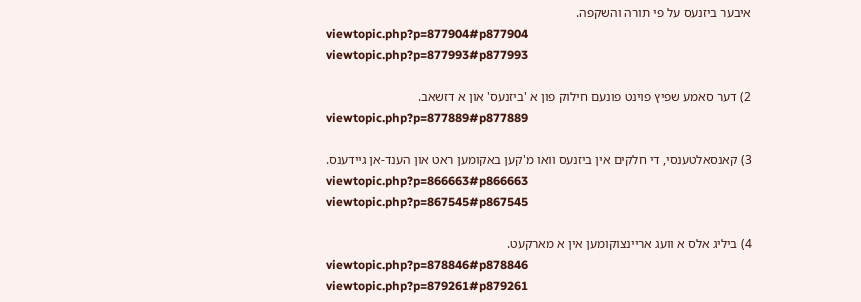איבער ביזנעס על פי תורה והשקפה.
viewtopic.php?p=877904#p877904
viewtopic.php?p=877993#p877993

2) דער סאמע שפיץ פוינט פונעם חילוק פון א 'ביזנעס' און א דזשאב.
viewtopic.php?p=877889#p877889

3) קאנסאלטענסי, די חלקים אין ביזנעס וואו מ'קען באקומען ראט און הענד-אן גיידענס.
viewtopic.php?p=866663#p866663
viewtopic.php?p=867545#p867545

4) ביליג אלס א וועג אריינצוקומען אין א מארקעט.
viewtopic.php?p=878846#p878846
viewtopic.php?p=879261#p879261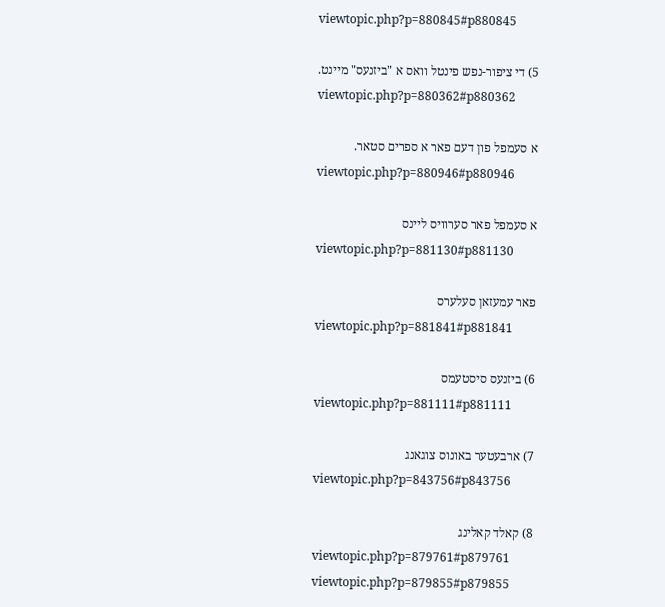viewtopic.php?p=880845#p880845

5) די ציפור-נפש פינטל וואס א "ביזנעס" מיינט.
viewtopic.php?p=880362#p880362

א סעמפל פון דעם פאר א ספרים סטאר.
viewtopic.php?p=880946#p880946

א סעמפל פאר סערוויס ליינס
viewtopic.php?p=881130#p881130

פאר עמעזאן סעלערס
viewtopic.php?p=881841#p881841

6) ביזנעס סיסטעמס
viewtopic.php?p=881111#p881111

7) ארבעטער באונוס צוגאנג
viewtopic.php?p=843756#p843756

8) קאלד קאלינג
viewtopic.php?p=879761#p879761
viewtopic.php?p=879855#p879855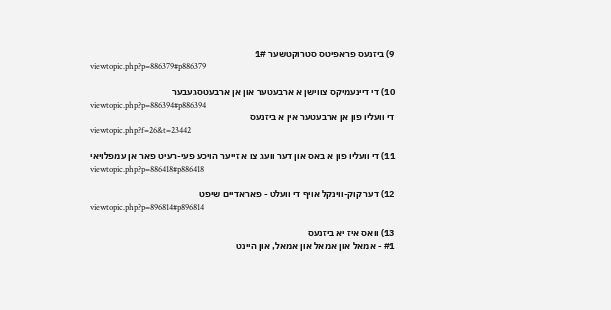9) ביזנעס פראפיטס סטרוקטשער 1#
viewtopic.php?p=886379#p886379

10) די דיינעמיקס צווישן א ארבעטער און אן ארבעטסגעבער
viewtopic.php?p=886394#p886394
די וועליו פון אן ארבעטער אין א ביזנעס
viewtopic.php?f=26&t=23442

11) די וועליו פון א באס און דער וועג צו א זייער הויכע פעי-רעיט פאר אן עמפלויאי
viewtopic.php?p=886418#p886418

12) דער קוק-ווינקל אויף די וועלט - פאראדיים שיפט
viewtopic.php?p=896814#p896814

13) וואס איז יא ביזנעס
#1 - אמאל און אמאל און אמאל, און היינט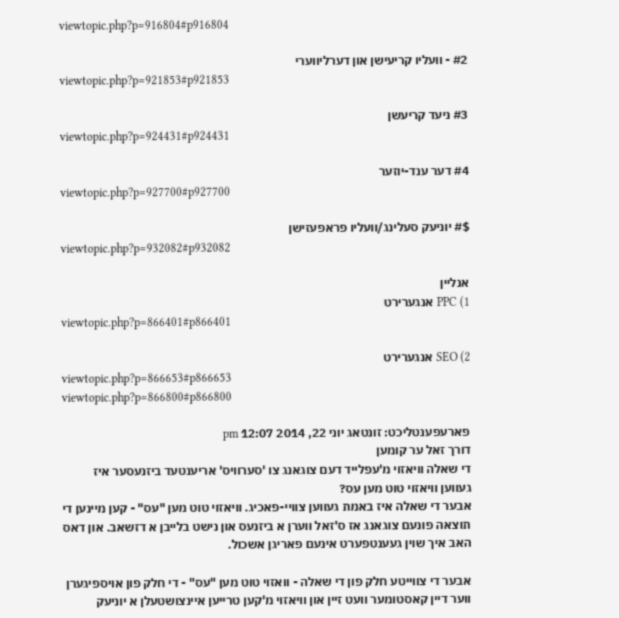viewtopic.php?p=916804#p916804

#2 - וועליו קריעישן און דערליווערי
viewtopic.php?p=921853#p921853

#3 ניעד קריעשן
viewtopic.php?p=924431#p924431

#4 דער ענד-יוזער
viewtopic.php?p=927700#p927700

$# יוניעק סעלינג/וועליו פראפעזישן
viewtopic.php?p=932082#p932082

אנליין
1) PPC אנגערירט
viewtopic.php?p=866401#p866401

2) SEO אנגערירט
viewtopic.php?p=866653#p866653
viewtopic.php?p=866800#p866800

פארעפענטליכט: זונטאג יוני 22, 2014 12:07 pm
דורך זאל ער קומען
די שאלה וויאזוי מ'עפלייד דעם צוגאנג צו 'סערוויס' אריענטעד ביזנעסער איז געווען וויאזוי טוט מען עס?
אבער די שאלה איז באמת געווען צוויי-פאכיג. וויאזוי טוט מען "עס" - קען מיינען די תוצאה פונעם צוגאנג אז ס'זאל ווערן א ביזנעס און נישט בלייבן א דזשאב. און דאס האב איך שוין געענטפערט אינעם פאריגן אשכול.

אבער די צווייטע חלק פון די שאלה - וואזוי טוט מען "עס" - די חלק פון אויספיגערן ווער דיין קאסטומער וועט זיין און וויאזוי מ'קען טרייען איינצושטעלן א יוניעק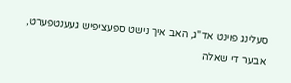סעלינג פוינט אד"ג, האב איך נישט ספעציפיש געענטפערט, אבער די שאלה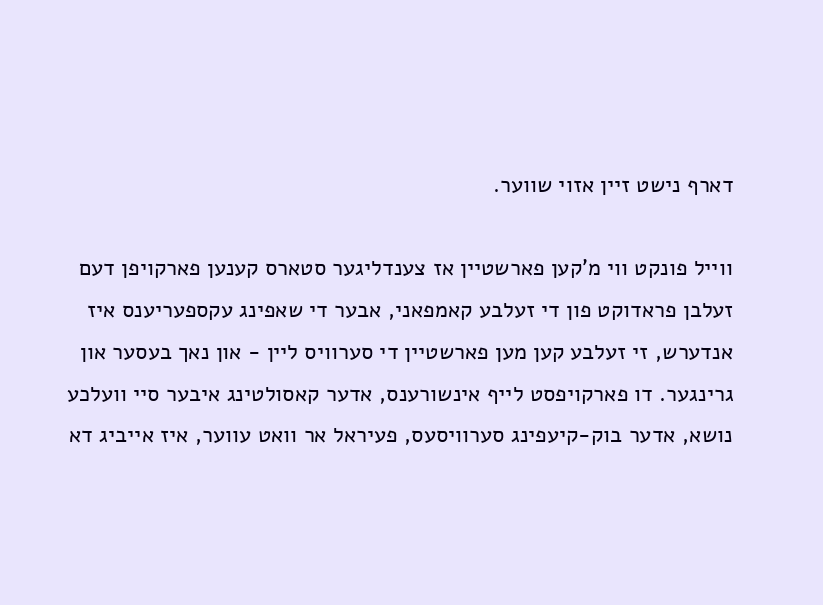דארף נישט זיין אזוי שווער.

ווייל פונקט ווי מ'קען פארשטיין אז צענדליגער סטארס קענען פארקויפן דעם זעלבן פראדוקט פון די זעלבע קאמפאני, אבער די שאפינג עקספעריענס איז אנדערש, זי זעלבע קען מען פארשטיין די סערוויס ליין - און נאך בעסער און גרינגער. דו פארקויפסט לייף אינשורענס, אדער קאסולטינג איבער סיי וועלכע נושא, אדער בוק-קיעפינג סערוויסעס, פעיראל אר וואט עווער, איז אייביג דא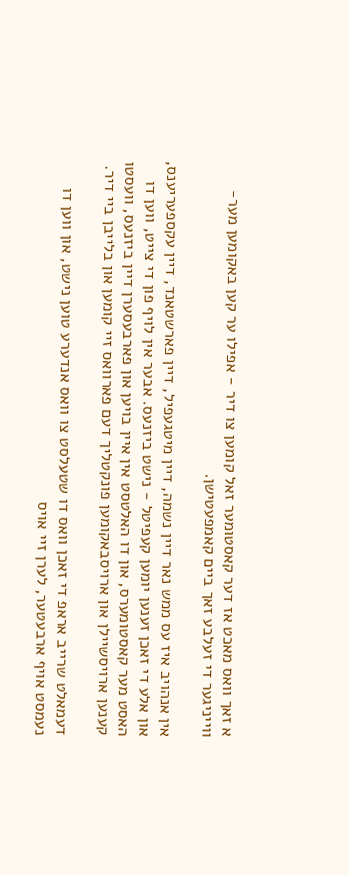א זאך וואס מאכט אז דער קאסטומער זאל קומען צו דיר - אפילו ער קען באקומען מער-ווייניגער די זעלבע זאך ביים קאמפעטישן.

אין אנהויב איז עס ממש נאר דיין נשמה, דיין מיטגעפיל, דיין פארשטאנד, דיין עקספעריענס, און אלע די זאכן זענען יומען קעפיטל - נישט ביזנעס. אבער אין לויף פון די צייט, ווען דו האסט מער קאסטומערס, און דו האלטסט אין איין בויען און פארבעסערן דיין ביזנעס, וועסטו קענען ארויסשיילן און ארויסבאקומען פונקטליך דעם פארוואס זיי קומען און בלייבן ביי דיר.

דעמאלט שרייב אראפ די זאכן וואס דו שטעלסט צו וואס אנדערע טוען נישט, און ווען דו נעמסט אויף ארבעטער, לערן זיי אויס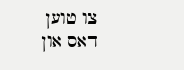צו טוען דאס און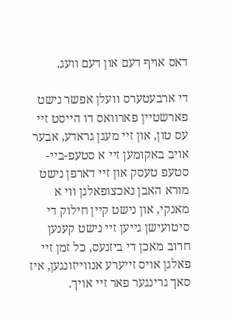דאס אויף דעם און דעם וועג.

די ארבעטערס וועלן אפשר נישט פארשטיין פארוואס דו הייסט זיי עס טון, און זיי מעגן גראדע, אבער אויב באקומען זיי א סטעפ-ביי-סטעפ טעסק און זיי דארפן נישט מורא האבן נאכצופאלגן ווי א מאנקי, און נישט קיין חילוק די סיטועישן גייען זיי נישט קענען חרוב מאכן די ביזנעס, כל זמן זיי פאלגן אויס זייערע אנווייזונגען, איז סאך גרינגער פאר זיי אויך.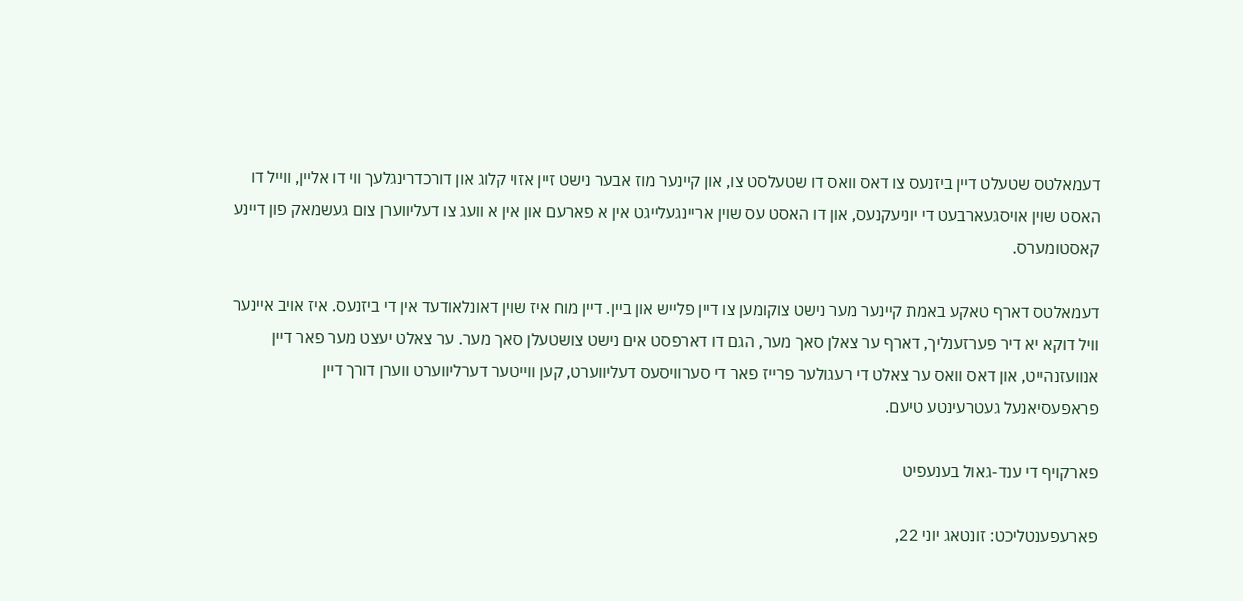דעמאלטס שטעלט דיין ביזנעס צו דאס וואס דו שטעלסט צו, און קיינער מוז אבער נישט זיין אזוי קלוג און דורכדרינגלעך ווי דו אליין, ווייל דו האסט שוין אויסגעארבעט די יוניעקנעס, און דו האסט עס שוין אריינגעלייגט אין א פארעם און אין א וועג צו דעליווערן צום געשמאק פון דיינע קאסטומערס.

דעמאלטס דארף טאקע באמת קיינער מער נישט צוקומען צו דיין פלייש און ביין. דיין מוח איז שוין דאונלאודעד אין די ביזנעס. איז אויב איינער וויל דוקא יא דיר פערזענליך, דארף ער צאלן סאך מער, הגם דו דארפסט אים נישט צושטעלן סאך מער. ער צאלט יעצט מער פאר דיין אנוועזנהייט, און דאס וואס ער צאלט די רעגולער פרייז פאר די סערוויסעס דעליווערט, קען ווייטער דערליווערט ווערן דורך דיין פראפעסיאנעל געטרעינטע טיעם.

פארקויף די ענד-גאול בענעפיט

פארעפענטליכט: זונטאג יוני 22,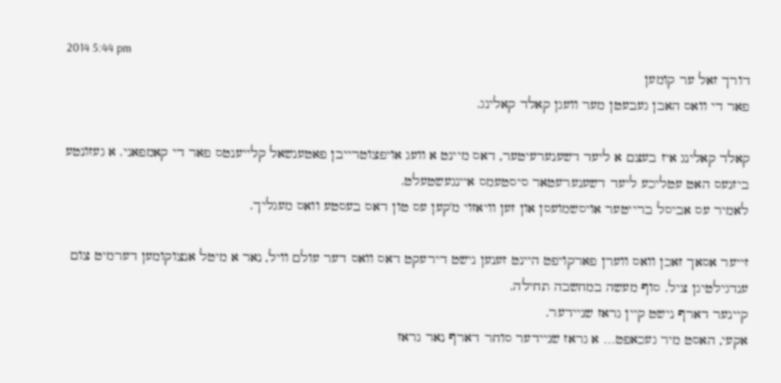2014 5:44 pm
דורך זאל ער קומען
פאר די וואס האבן געבעטן מער וועגן קאלד קאלינג.

קאלד קאלינג איז בעצם א ליעד דשענערעיטער, דאס מיינט א וועג אויפצוטרייבן פאטענשאל קלייענטס פאר די קאמפאני. א געזונטע ביזנעס האט עטליכע ליעד דשענערעטאר סיסטעמס איינגעשטעלט.
לאמיר עס אביסל ברייטער אויסשמועסן און זען וויאזוי מ'קען עס טון דאס בעסטע וואס מעגליך.

זייער אסאך זאכן וואס ווערן פארקויפט היינט זענען נישט דירעקט דאס וואס דער עולם וויל, נאר א מיטל אנצוקומען דערמיט צום ענדגילטיגן ציל. סוף מעשה במחשבה תחילה.
קיינער דארף נישט קיין גראז שניידער.
אקעי, האסט מיר געכאפט… א גראז שניידער סוחר דארף נאר גראז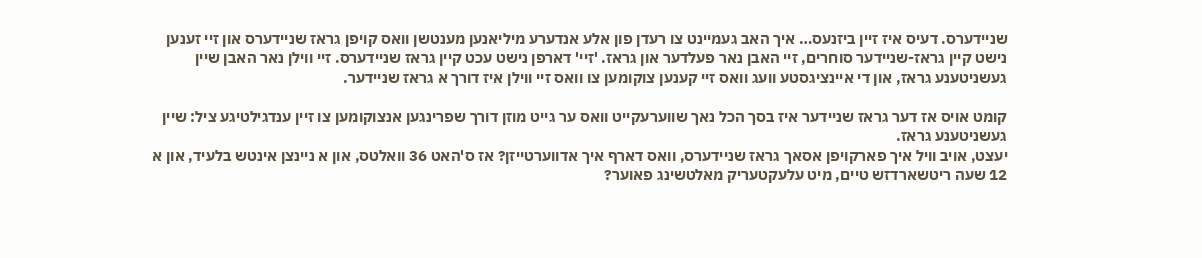שניידערס. דעיס איז זיין ביזנעס… איך האב געמיינט צו רעדן פון אלע אנדערע מיליאנען מענטשן וואס קויפן גראז שניידערס און זיי זענען נישט קיין גראז-שניידער סוחרים, זיי האבן נאר פעלדער און גראז. 'זיי' דארפן נישט עכט קיין גראז שניידערס. זיי ווילן נאר האבן שיין געשניטענע גראז, און די איינציגסטע וועג וואס זיי קענען צוקומען צו וואס זיי ווילן איז דורך א גראז שניידער.

קומט אויס אז דער גראז שניידער איז בסך הכל נאך שווערעקייט וואס ער גייט מוזן דורך שפרינגען אנצוקומען צו זיין ענדגילטיגע ציל: שיין געשניטענע גראז.
יעצט, אויב וויל איך פארקויפן אסאך גראז שניידערס, וואס דארף איך אדווערטייזן? אז ס'האט 36 וואלטס, און א ניינצן אינטש בלעיד, און א 12 שעה ריטשארדזש טיים, מיט עלעקטעריק מאלטשינג פאוער?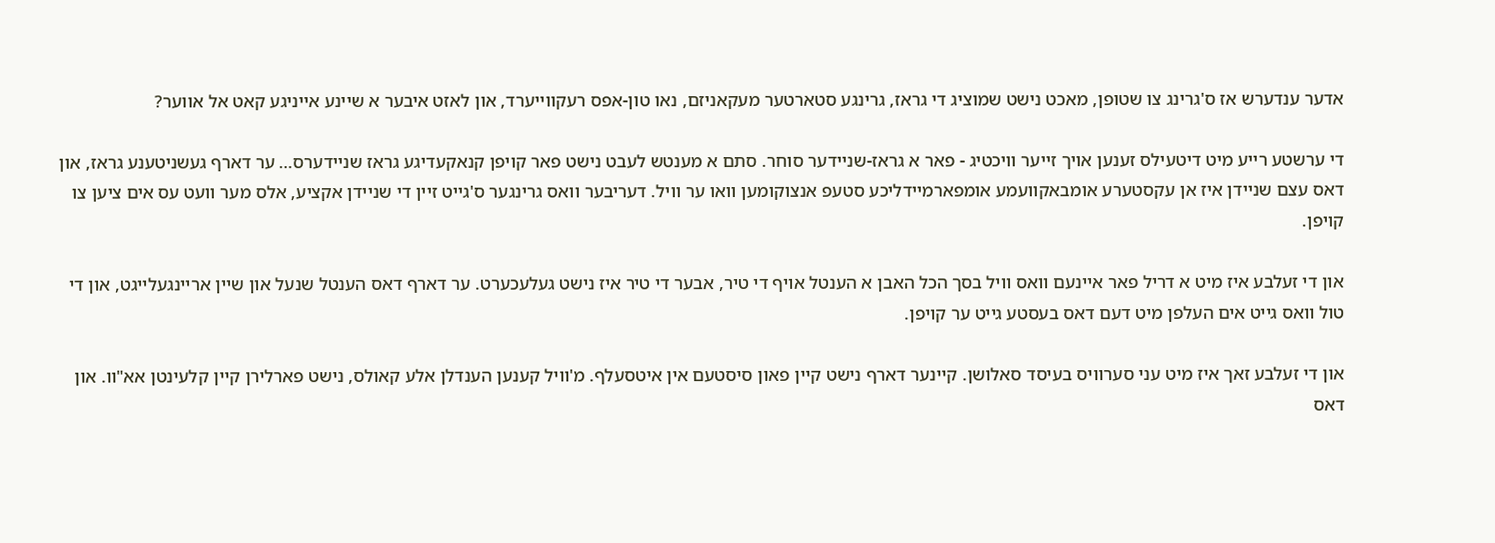אדער ענדערש אז ס'גרינג צו שטופן, מאכט נישט שמוציג די גראז, גרינגע סטארטער מעקאניזם, נאו טון-אפס רעקווייערד, און לאזט איבער א שיינע אייניגע קאט אל אווער?

די ערשטע רייע מיט דיטעילס זענען אויך זייער וויכטיג - פאר א גראז-שניידער סוחר. סתם א מענטש לעבט נישט פאר קויפן קנאקעדיגע גראז שניידערס… ער דארף געשניטענע גראז, און דאס עצם שניידן איז אן עקסטערע אומבאקוועמע אומפארמיידליכע סטעפ אנצוקומען וואו ער וויל. דעריבער וואס גרינגער ס'גייט זיין די שניידן אקציע, אלס מער וועט עס אים ציען צו קויפן.

און די זעלבע איז מיט א דריל פאר איינעם וואס וויל בסך הכל האבן א הענטל אויף די טיר, אבער די טיר איז נישט געלעכערט. ער דארף דאס הענטל שנעל און שיין אריינגעלייגט, און די טול וואס גייט אים העלפן מיט דעם דאס בעסטע גייט ער קויפן.

און די זעלבע זאך איז מיט עני סערוויס בעיסד סאלושן. קיינער דארף נישט קיין פאון סיסטעם אין איטסעלף. מ'וויל קענען הענדלן אלע קאולס, נישט פארלירן קיין קלעינטן אא"וו. און דאס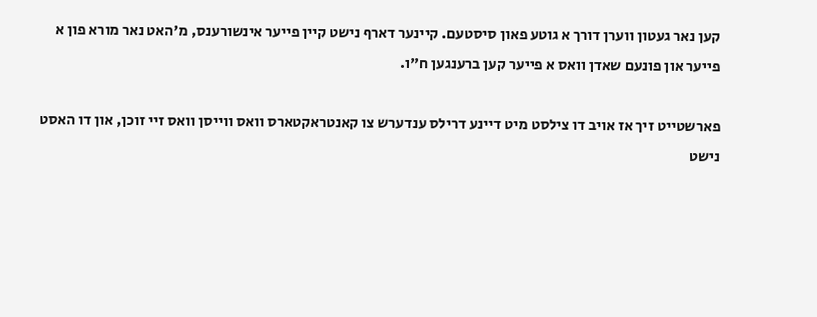קען נאר געטון ווערן דורך א גוטע פאון סיסטעם. קיינער דארף נישט קיין פייער אינשורענס, מ'האט נאר מורא פון א פייער און פונעם שאדן וואס א פייער קען ברענגען ח"ו.

פארשטייט זיך אז אויב דו צילסט מיט דיינע דרילס ענדערש צו קאנטראקטארס וואס ווייסן וואס זיי זוכן, און דו האסט נישט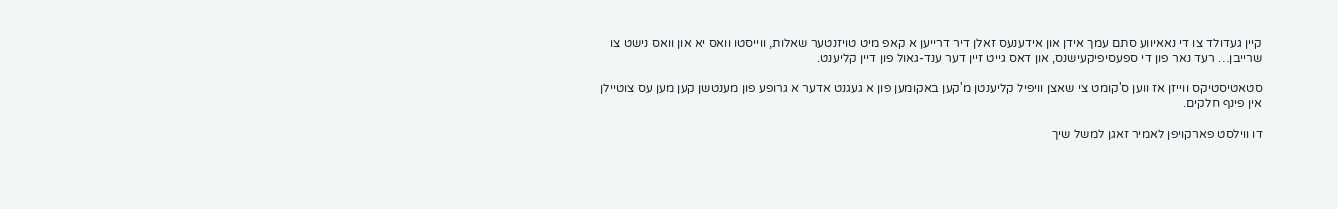קיין געדולד צו די נאאיווע סתם עמך אידן און אידענעס זאלן דיר דרייען א קאפ מיט טויזנטער שאלות, ווייסטו וואס יא און וואס נישט צו שרייבן… רעד נאר פון די ספעסיפיקעישנס, און דאס גייט זיין דער ענד-גאול פון דיין קליענט.

סטאטיסטיקס ווייזן אז ווען ס'קומט צי שאצן וויפיל קליענטן מ'קען באקומען פון א געגנט אדער א גרופע פון מענטשן קען מען עס צוטיילן אין פינף חלקים.

דו ווילסט פארקויפן לאמיר זאגן למשל שיך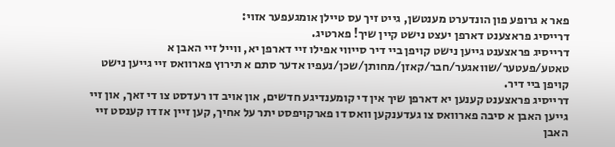פאר א גרופע פון הונדערט מענטשן, גייט זיך עס טיילן אומגעפער אזוי:
דרייסיג פראצענט דארפן יעצט נישט קיין שיך! פארטיג.
דרייסיג פראצענט גייען נישט קויפן ביי דיר סייווי אפילו זיי דארפן יא, ווייל זיי האבן א טאטע/פעטער/שוואגער/חבר/קאזן/מחותן/שכן/נעפיו אדער סתם א תירוץ פארוואס זיי גייען נישט קויפן ביי דיר.
דרייסיג פראצענט קענען יא דארפן שיך אין די קומענדיגע חדשים, און אויב דו רעדסט צו די זאך, און זיי גייען האבן א סיבה פארוואס צו געדענקען וואס דו פארקויפסט יתר על אחיך, קען זיין אז דו קענסט זיי האבן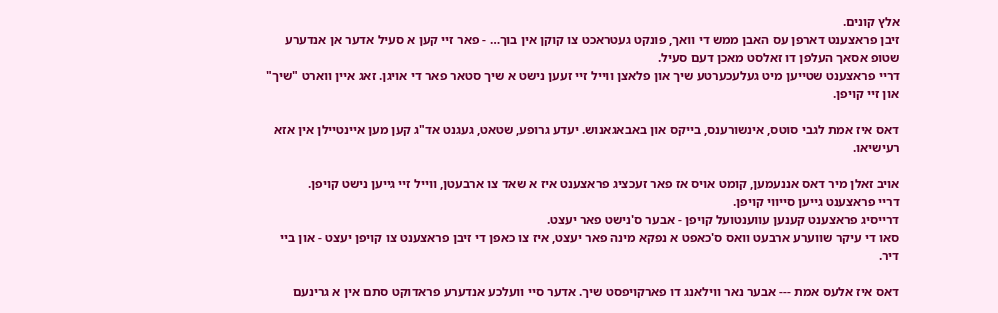אלץ קונים.
זיבן פראצענט דארפן עס האבן ממש די וואך, פונקט געטראכט צו קוקן אין בוך… - פאר זיי קען א סעיל אדער אן אנדערע שטופ אסאך העלפן דו זאלסט מאכן דעם סעיל.
דריי פראצענט שטייען מיט געלעכערטע שיך און פלאצן ווייל זיי זעען נישט א שיך סטאר פאר די אויגן. זאג איין ווארט "שיך" און זיי קויפן.

דאס איז אמת לגבי סוטס, אינשורענס, בייקס און באבאגאנוש. יעדע גרופע, שטאט, געגנט אד"ג קען מען איינטיילן אין אזא רעישיאו.

אויב זאלן מיר דאס אננעמען, קומט אויס אז פאר זעכציג פראצענט איז א שאד צו ארבעטן, ווייל זיי גייען נישט קויפן.
דריי פראצענט גייען סייווי קויפן.
דרייסיג פראצענט קענען עווענטועל קויפן - אבער ס'נישט פאר יעצט.
סאו די עיקר שווערע ארבעט וואס ס'כאפט א נפקא מינה פאר יעצט, איז צו כאפן די זיבן פראצענט צו קויפן יעצט - און ביי דיר.

דאס איז אלעס אמת --- אבער נאר ווילאנג דו פארקויפסט שיך. אדער סיי וועלכע אנדערע פראדוקט סתם אין א גרינעם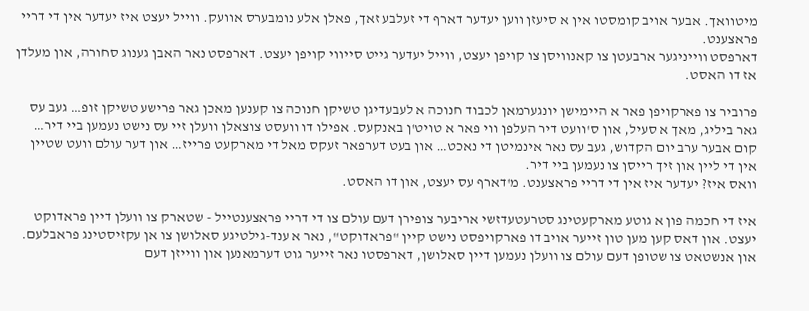מיטוואך. אבער אויב קומסטו אין א סיעזן ווען יעדער דארף די זעלבע זאך, פאלן אלע נומבערס אוועק. ווייל יעצט איז יעדער אין די דריי פראצענט.
דארפסט ווייניגער ארבעטן צו קאנוויסן צו קויפן יעצט, ווייל יעדער גייט סייווי קויפן יעצט. דארפסט נאר האבן גענוג סחורה, און מעלדן אז דו האסט.

פרוביר צו פארקויפן פאר א היימישן יונגערמאן לכבוד חנוכה א לעבעדיגן טשיקן חנוכה צו קענען מאכן גאר פרישע טשיקן זופ… געב עס גאר ביליג, מאך א סעיל, און ס'וועט דיר העלפן ווי פאר א טויט'ן באנקעס. אפילו דו וועסט צוצאלן וועלן זיי עס נישט נעמען ביי דיר…
קום אבער ערב יום הקדוש, געב עס נאר אינמיטן די נאכט… און בעט דערפאר זעקס מאל די מארקעט פרייז… און דער עולם וועט שטיין אין די ליין און זיך רייסן צו נעמען ביי דיר.
וואס איז? יעדער איז אין די דריי פראצענט. מ'דארף עס יעצט, און דו האסט.

איז די חכמה פון א גוטע מארקעטינג סטרעטעדזשי אריבער צופירן דעם עולם צו די דריי פראצענטייל - שטארק צו וועלן דיין פראדוקט יעצט. און דאס קען מען טון זייער אויב דו פארקויפסט נישט קיין "פראדוקט", נאר א ענד-גילטיגע סאלושן צו אן עקזיסטינג פראבלעם.
און אנשטאט צו שטופן דעם עולם צו וועלן נעמען דיין סאלושן, דארפסטו נאר זייער גוט דערמאנען און ווייזן דעם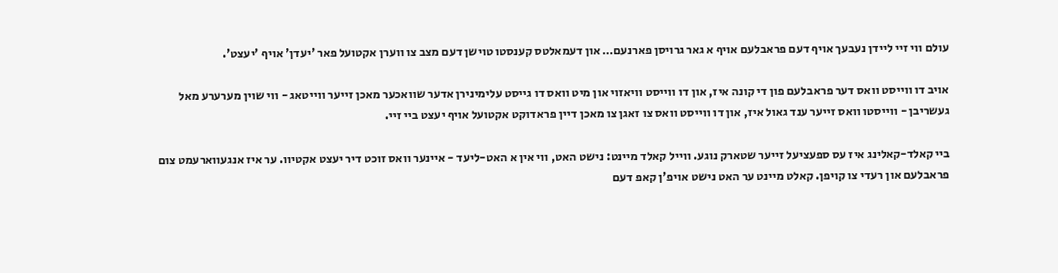עולם ווי זיי ליידן נעבעך אויף דעם פראבלעם אויף א גאר גרויסן פארנעם… און דעמאלטס קענסטו טוישן דעם מצב צו ווערן אקטועל פאר 'יעדן' אויף 'יעצט'.

אויב דו ווייסט וואס דער פראבלעם פון די קונה איז, און דו ווייסט וויאזוי און מיט וואס דו גייסט עלימינירן אדער שוואכער מאכן זייער ווייטאג - ווי שוין מערערע מאל געשריבן - ווייסטו וואס זייער ענד גאול איז, און דו ווייסט וואס צו זאגן צו מאכן דיין פראדוקט אקטועל אויף יעצט ביי זיי.

ביי קאלד-קאלינג איז עס ספעציעל זייער שטארק נוגע. ווייל קאלד מיינט: נישט האט, ווי אין א האט-ליעד - איינער וואס זוכט דיר יעצט אקטיוו. ער איז אנגעווארעמט צום פראבלעם און רעדי צו קויפן. קאלט מיינט ער האט נישט אויפ'ן קאפ דעם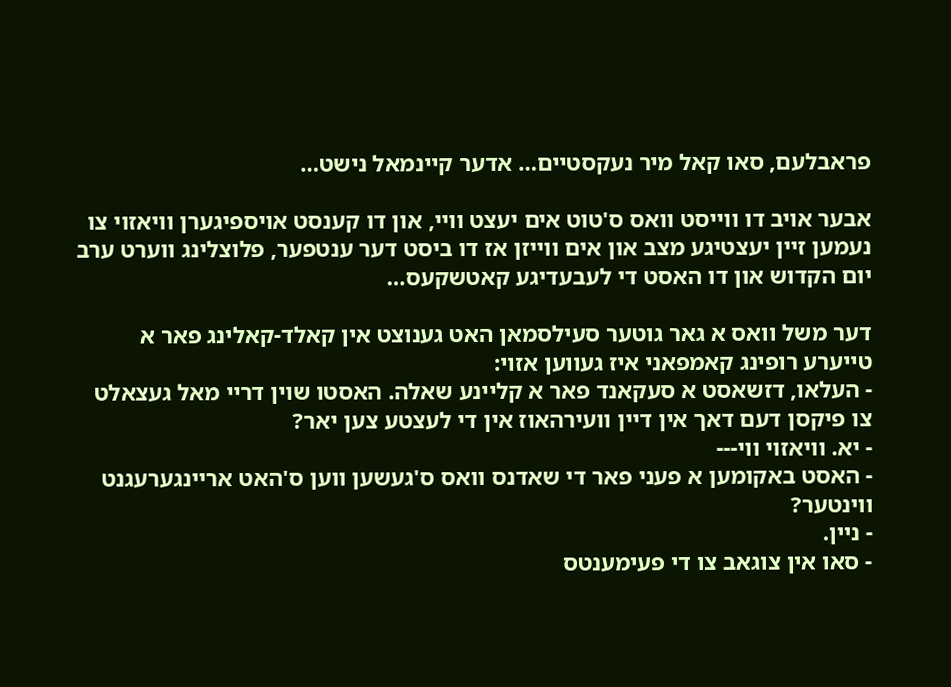פראבלעם, סאו קאל מיר נעקסטיים… אדער קיינמאל נישט…

אבער אויב דו ווייסט וואס ס'טוט אים יעצט וויי, און דו קענסט אויספיגערן וויאזוי צו נעמען זיין יעצטיגע מצב און אים ווייזן אז דו ביסט דער ענטפער, פלוצלינג ווערט ערב יום הקדוש און דו האסט די לעבעדיגע קאטשקעס…

דער משל וואס א גאר גוטער סעילסמאן האט גענוצט אין קאלד-קאלינג פאר א טייערע רופינג קאמפאני איז געווען אזוי:
- העלאו, דזשאסט א סעקאנד פאר א קליינע שאלה. האסטו שוין דריי מאל געצאלט צו פיקסן דעם דאך אין דיין וועירהאוז אין די לעצטע צען יאר?
- יא. וויאזוי ווי---
- האסט באקומען א פעני פאר די שאדנס וואס ס'געשען ווען ס'האט אריינגערעגנט ווינטער?
- ניין.
- סאו אין צוגאב צו די פעימענטס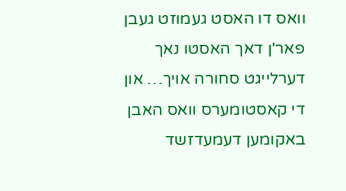וואס דו האסט געמוזט געבן פאר'ן דאך האסטו נאך דערלייגט סחורה אויך… און די קאסטומערס וואס האבן באקומען דעמעדזשד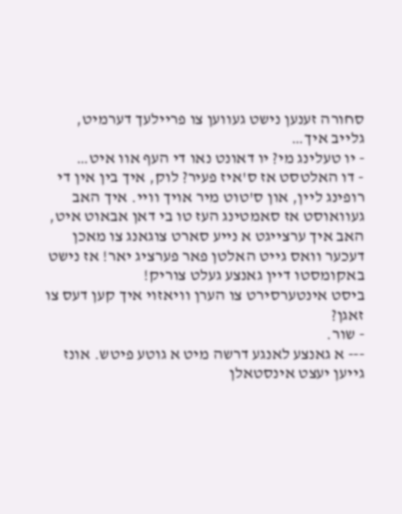סחורה זענען נישט געווען צו פריילעך דערמיט, גלייב איך…
- יו טעלינג מי? יו דאונט נאו די העף אוו איט…
- דו האלטסט אז ס'איז פעיר? לוק, איך בין אין די רופינג ליין, און ס'טוט מיר אויך וויי. איך האב געוואוסט אז סאמטינג העז טו בי דאן אבאוט איט, האב איך ערצייגט א נייע סארט צוגאנג צו מאכן דעכער וואס גייט האלטן פאר פערציג יאר! אז נישט באקומסטו דיין גאנצע געלט צוריק!
ביסט אינטערסירט צו הערן וויאזוי איך קען דעס צו זאגן?
- שור.
--- א גאנצע לאנגע דרשה מיט א גוטע פיטש. אונז גייען יעצט אינסטאלן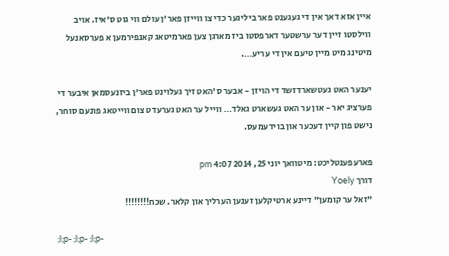איין אזא דאך אין די געגענט פאר ביליגער כדי צו ווייזן פאר'ן עולם ווי גוט ס'איז. אויב ווילסטו זיין דער ערשטער דארפסטו ביז מארגן צען פארמיטאג קאנפירמען א פערסאנעל מיטינג מיט מיין טיעם אין די עריע….

יענער האט געטשארדזשד די הויזן - אבער ס'האט זיך געלוינט פאר'ן ביזנעסמאן איבער די פערציג יאר - און ער האט געשארט גאלד… ווייל ער האט גערעדט צום ווייטאג פונעם סוחר, נישט פון קיין דעכער און בוידעמעס.

פארעפענטליכט: מיטוואך יוני 25, 2014 4:07 pm
דורך Yoely
"זאל ער קומען" דיינע ארטיקלען זענען הערליך און קלאר. שכח!!!!!!!!

;l;p- ;l;p- ;l;p-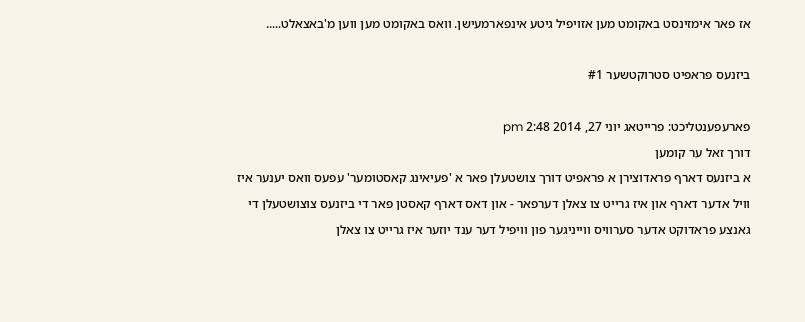אז פאר אימזינסט באקומט מען אזויפיל גיטע אינפארמעישן. וואס באקומט מען ווען מ'באצאלט.....

ביזנעס פראפיט סטרוקטשער #1

פארעפענטליכט: פרייטאג יוני 27, 2014 2:48 pm
דורך זאל ער קומען
א ביזנעס דארף פראדוצירן א פראפיט דורך צושטעלן פאר א 'פעיאינג קאסטומער' עפעס וואס יענער איז וויל אדער דארף און איז גרייט צו צאלן דערפאר - און דאס דארף קאסטן פאר די ביזנעס צוצושטעלן די גאנצע פראדוקט אדער סערוויס ווייניגער פון וויפיל דער ענד יוזער איז גרייט צו צאלן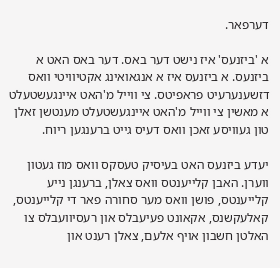דערפאר.

א 'ביזנעס' איז נישט דער באס. דער באס האט א ביזנעס. א ביזנעס איז א אנגאואינג אקטיוויטי וואס דזשענערעיט פראפיטס. צי ווייל מ'האט איינגעשטעלט א מאשין צי ווייל מ'האט איינגעשטעלט מענטשן זאלן טון געוויסע זאכן וואס דעיס גייט ברענגען ריוח.

יעדע ביזנעס האט בעיסיק טעסקס וואס מוז געטון ווערן. האבן קלייענטס וואס צאלן, ברענגן נייע קלייענטס, פושן וואס מער סחורה פאר די קלייענטס, קאלעקשנס, אקאונט פעיעבלס און רעסיוועבלס צו האלטן חשבון אויף אלעם, צאלן רענט און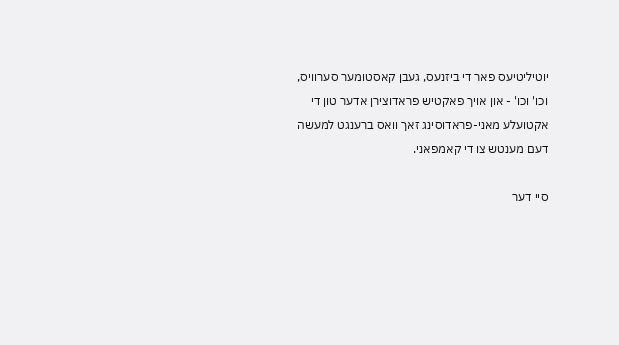יוטיליטיעס פאר די ביזנעס, געבן קאסטומער סערוויס, וכו' וכו' - און אויך פאקטיש פראדוצירן אדער טון די אקטועלע מאני-פראדוסינג זאך וואס ברענגט למעשה דעם מענטש צו די קאמפאני.

סיי דער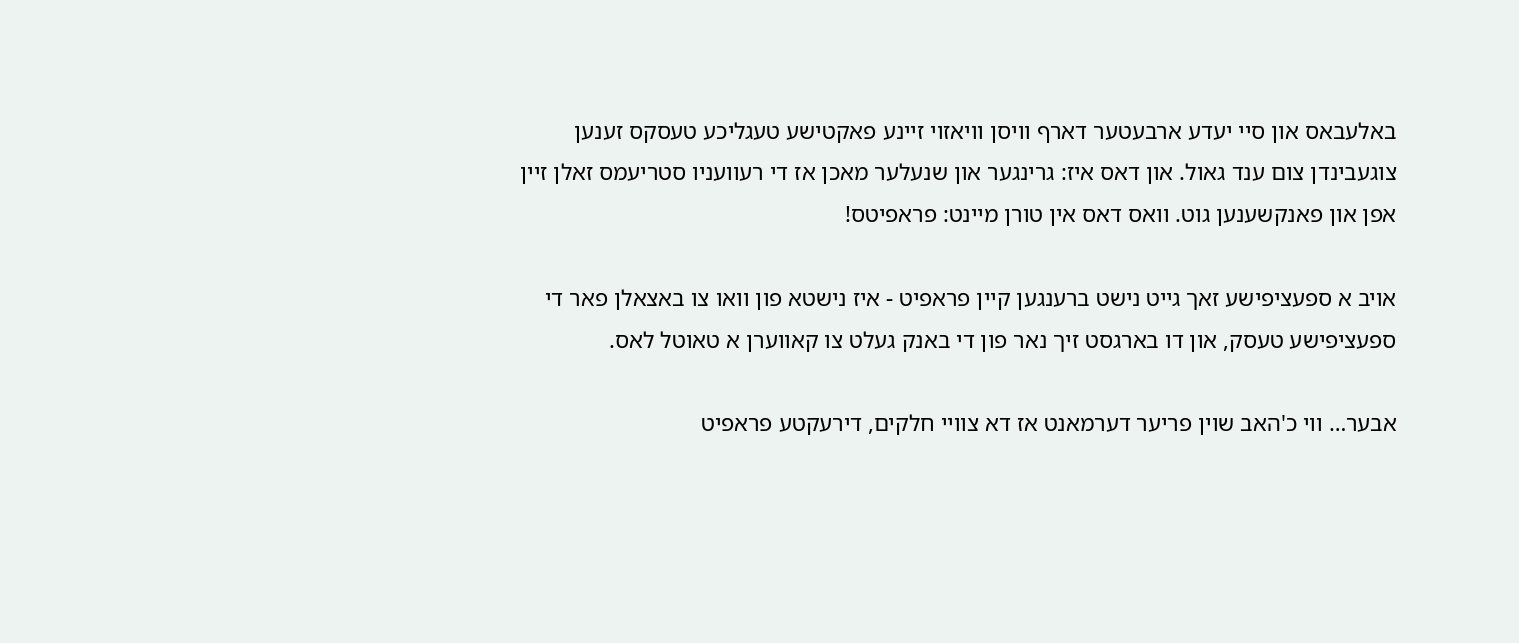באלעבאס און סיי יעדע ארבעטער דארף וויסן וויאזוי זיינע פאקטישע טעגליכע טעסקס זענען צוגעבינדן צום ענד גאול. און דאס איז: גרינגער און שנעלער מאכן אז די רעוועניו סטריעמס זאלן זיין אפן און פאנקשענען גוט. וואס דאס אין טורן מיינט: פראפיטס!

אויב א ספעציפישע זאך גייט נישט ברענגען קיין פראפיט - איז נישטא פון וואו צו באצאלן פאר די ספעציפישע טעסק, און דו בארגסט זיך נאר פון די באנק געלט צו קאווערן א טאוטל לאס.

אבער… ווי כ'האב שוין פריער דערמאנט אז דא צוויי חלקים, דירעקטע פראפיט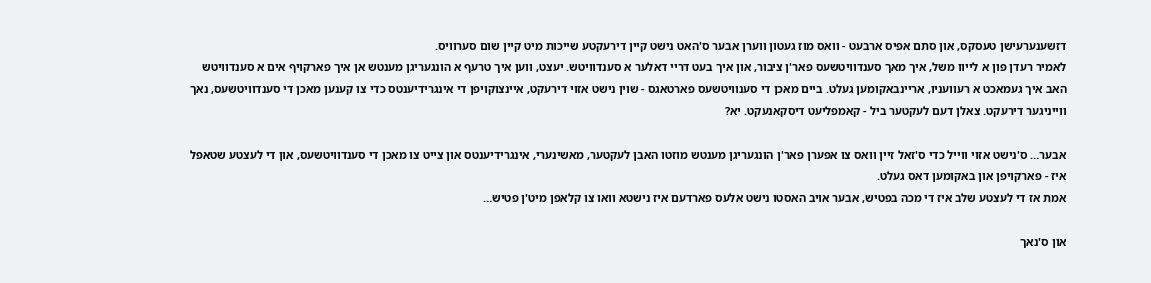דזשענערעישן טעסקס, און סתם אפיס ארבעט - וואס מוז געטון ווערן אבער ס'האט נישט קיין דירעקטע שייכות מיט קיין שום סערוויס.
לאמיר רעדן פון א לייוו משל, איך מאך סענדוויטשעס פאר'ן ציבור, און איך בעט דריי דאלער א סענדוויטש. יעצט, ווען איך טרעף א הונגעריגן מענטש אן איך פארקויף אים א סענדוויטש האב איך געמאכט א רעוועניו, אריינבאקומען געלט. ביים מאכן די סענוויטשעס פארטאגס - שוין נישט אזוי דירעקט, איינצוקויפן די אינגרידיענטס כדי צו קענען מאכן די סענדוויטשעס, נאך ווייניגער דירעקט. צאלן דעם לעקטער ביל - קאמפליעט דיסקאנעקט. יא?

אבער… ס'נישט אזוי ווייל כדי ס'זאל זיין וואס צו אפערן פאר'ן הונגעריגן מענטש מוזטו האבן לעקטער, מאשינערי, אינגרידיענטס און צייט צו מאכן די סענדוויטשעס, און די לעצטע שטאפל איז - פארקויפן און באקומען דאס געלט.
אמת אז די לעצטע שלב איז די מכה בפטיש, אבער אויב האסטו נישט אלעס פארדעם איז נישטא וואו צו קלאפן מיט'ן פטיש…

און ס'נאך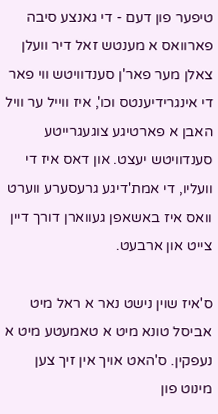טיפער פון דעם - די גאנצע סיבה פארוואס א מענטש זאל דיר וועלן צאלן מער פאר'ן סענדוויטש ווי פאר די אינגרידיענטס וכו', איז ווייל ער וויל האבן א פארטיגע צוגעגרייטע סענדוויטש יעצט. און דאס איז די וועליו, די אמת'דיגע גרעסערע ווערט וואס איז באשאפן געווארן דורך דיין צייט און ארבעט.

ס'איז שוין נישט נאר א ראל מיט אביסל טונא מיט א טאמעטע מיט א נעפקין. ס'האט אויך אין זיך צען מינוט פון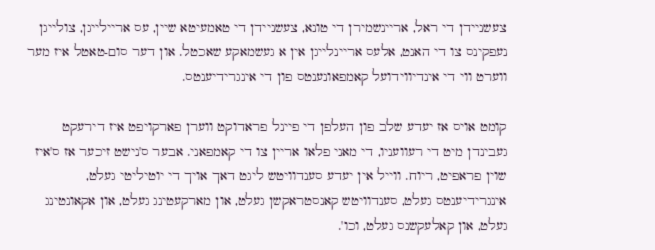צעשניידן די ראל, אריינשמירן די טונא, צעשניידן די טאמעיטא שיין, עס אריילייגן, צולייגן נעפקינס צו די האנט, אלעס אריינלייגן אין א געשמאקע שאכטל. און דער סום-טאטל איז מער ווערט ווי די אינדיווידועל קאמפאונענטס פון די אינגרידיענטס.

קומט אויס אז יעדע שלב פון העלפן די פיינל פראדוקט ווערן פארקויפט איז דירעקט געבינדן מיט די רעוועניו, די מאני פלאו אריין צו די קאמפאני. אבער ס'נישט זיכער אז ס'איז שוין פראפיט, ריוח. ווייל אין יעדע סענדוויטש ליגט דאך אויך די יוטיליטי געלט, אינגרידיענטס געלט, סענדוויטש קאנסטראקשן געלט, און מארקעטינג געלט, און אקאונטינג געלט, און קאלעקשנס געלט, וכו'.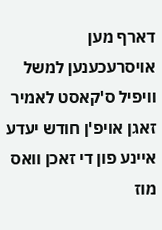דארף מען אויסרעכענען למשל וויפיל ס'קאסט לאמיר זאגן אויפ'ן חודש יעדע איינע פון די זאכן וואס מוז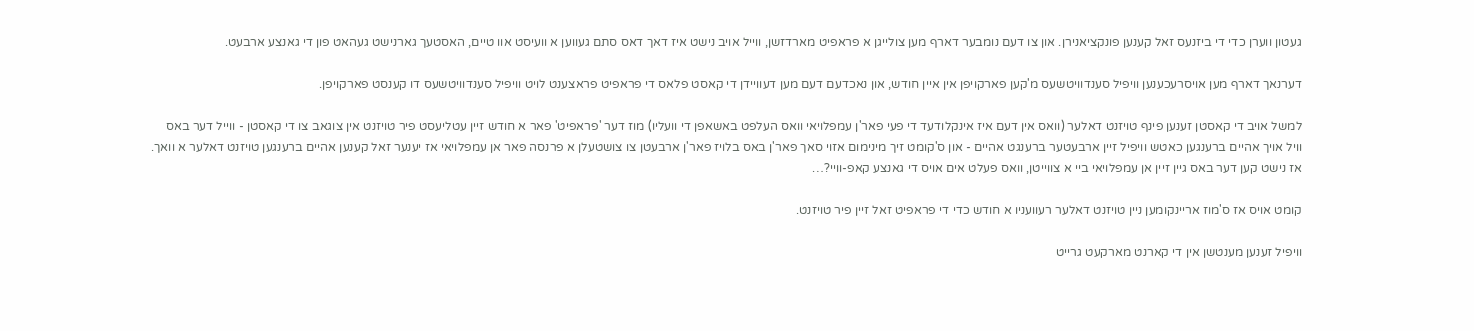געטון ווערן כדי די ביזנעס זאל קענען פונקציאנירן. און צו דעם נומבער דארף מען צולייגן א פראפיט מארדזשן, ווייל אויב נישט איז דאך דאס סתם געווען א וועיסט אוו טיים, האסטעך גארנישט געהאט פון די גאנצע ארבעט.

דערנאך דארף מען אויסרעכענען וויפיל סענדוויטשעס מ'קען פארקויפן אין איין חודש, און נאכדעם דעם מען דעוויידן די קאסט פלאס די פראפיט פראצענט לויט וויפיל סענדוויטשעס דו קענסט פארקויפן.

למשל אויב די קאסטן זענען פינף טויזנט דאלער (וואס אין דעם איז אינקלודעד די פעי פאר'ן עמפלויאי וואס העלפט באשאפן די וועליו) מוז דער 'פראפיט' פאר א חודש זיין עטליעסט פיר טויזנט אין צוגאב צו די קאסטן - ווייל דער באס וויל אויך אהיים ברענגען כאטש וויפיל זיין ארבעטער ברענגט אהיים - און ס'קומט זיך מינימום אזוי סאך פאר'ן באס בלויז פאר'ן ארבעטן צו צושטעלן א פרנסה פאר אן עמפלויאי אז יענער זאל קענען אהיים ברענגען טויזנט דאלער א וואך. אז נישט קען דער באס גיין זיין אן עמפלויאי ביי א צווייטן, וואס פעלט אים אויס די גאנצע קאפ-וויי?…

קומט אויס אז ס'מוז אריינקומען ניין טויזנט דאלער רעוועניו א חודש כדי די פראפיט זאל זיין פיר טויזנט.

וויפיל זענען מענטשן אין די קארנט מארקעט גרייט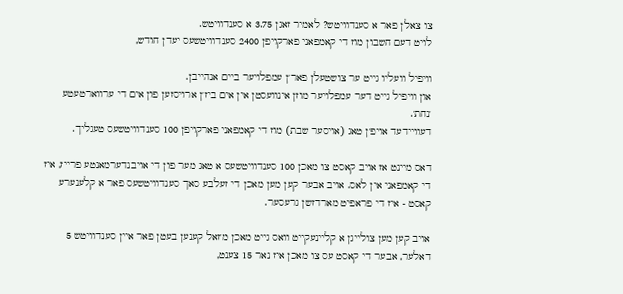צו צאלן פאר א סענדוויטש? לאמיר זאגן 3.75 א סענדוויטש.
לויט דעם חשבון מוז די קאמפאני פארקויפן 2400 סענדוויטשעס יעדן חודש,

וויפיל וועליו גייט ער צושטעלן פאר'ן עמפלויער ביים אנהייבן.
און וויפיל גייט דער עמפלויער מוזן אינוועסטן אין אים ביז'ן ארויסזען פון אים די ערווארטעטע 'נחת'.
דעוויידעד אויפ'ן טאג (אויסער שבת) מוז די קאמפאני פארקויפן 100 סענדוויטשעס טעגליך.

דאס מיינט אז אויב קאסט צו מאכן 100 סענדוויטשעס א טאג מער פון די אויבנדערמאנטע פרייז, איז די קאמפאני אין לאס. אויב אבער קען מען מאכן די זעלבע סאך סענדוויטשעס פאר א קלענערע קאסט - איז די פראפיט מארדזשן גרעסער.

אויב קען מען צולייגן א קליינעקייט וואס גייט מאכן מ'זאל קענען בעטן פאר איין סענדוויטש 5 דאלער, אבער די קאסט עס צו מאכן איז נאר 15 צענט,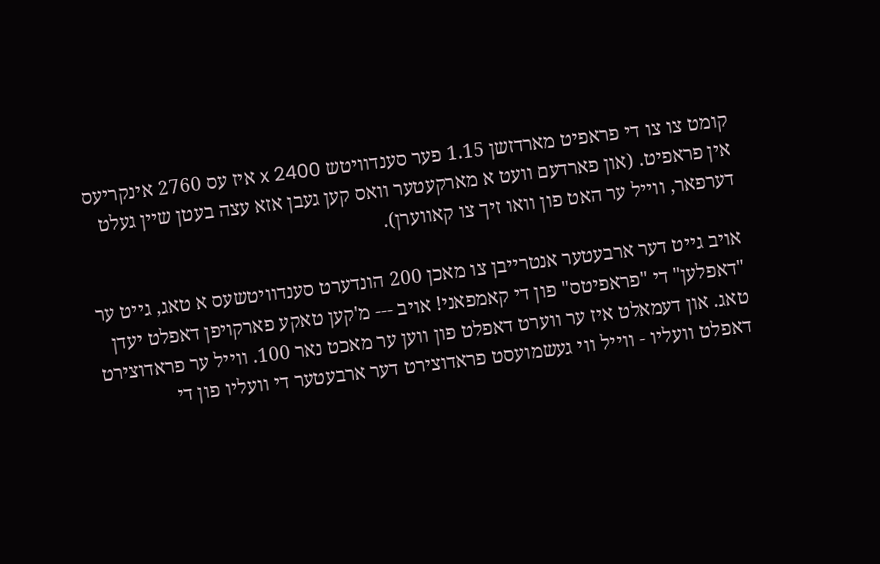קומט צו צו די פראפיט מארדזשן 1.15 פער סענדוויטש x 2400 איז עס 2760 אינקריעס אין פראפיט. (און פארדעם וועט א מארקעטער וואס קען געבן אזא עצה בעטן שיין געלט דערפאר, ווייל ער האט פון וואו זיך צו קאווערן).

אויב גייט דער ארבעטער אנטרייבן צו מאכן 200 הונדערט סענדוויטשעס א טאג, גייט ער "דאפלען" די "פראפיטס" פון די קאמפאני! אויב --- מ'קען טאקע פארקויפן דאפלט יעדן טאג. און דעמאלט איז ער ווערט דאפלט פון ווען ער מאכט נאר 100. ווייל ער פראדוצירט דאפלט וועליו - ווייל ווי געשמועסט פראדוצירט דער ארבעטער די וועליו פון די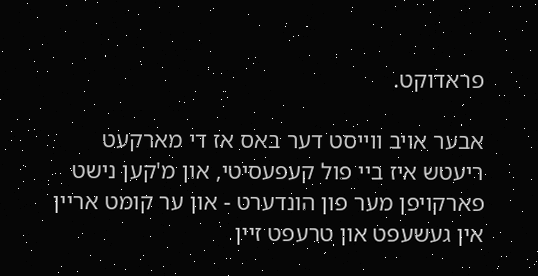פראדוקט.

אבער אויב ווייסט דער באס אז די מארקעט ריעטש איז ביי פול קעפעסיטי, און מ'קען נישט פארקויפן מער פון הונדערט - און ער קומט אריין אין געשעפט און טרעפט זיין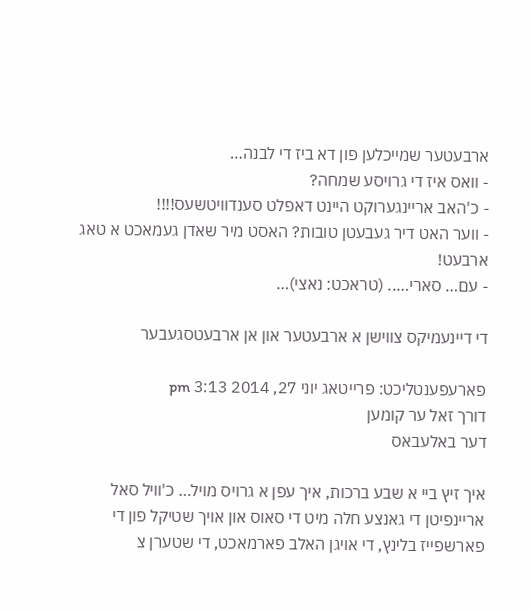ארבעטער שמייכלען פון דא ביז די לבנה…
- וואס איז די גרויסע שמחה?
- כ'האב אריינגערוקט היינט דאפלט סענדוויטשעס!!!!
- ווער האט דיר געבעטן טובות? האסט מיר שאדן געמאכט א טאג ארבעט!
- עם… סארי….. (טראכט: נאצי)…

די דיינעמיקס צווישן א ארבעטער און אן ארבעטסגעבער

פארעפענטליכט: פרייטאג יוני 27, 2014 3:13 pm
דורך זאל ער קומען
דער באלעבאס

איך זיץ ביי א שבע ברכות, איך עפן א גרויס מויל… כ'וויל סאל אריינפיטן די גאנצע חלה מיט די סאוס און אויך שטיקל פון די פארשפייז בלינץ, די אויגן האלב פארמאכט, די שטערן צ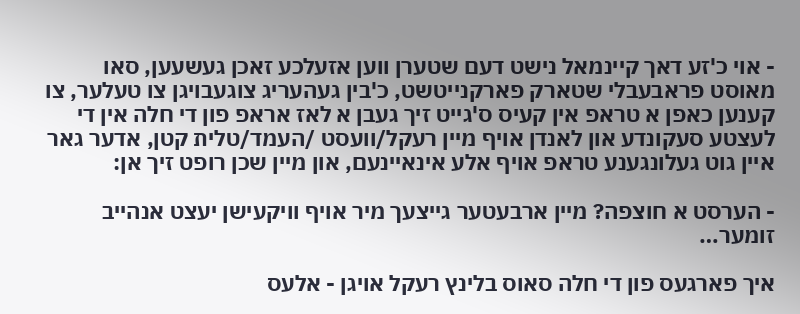- אוי כ'זע דאך קיינמאל נישט דעם שטערן ווען אזעלכע זאכן געשעען, סאו מאוסט פראבעבלי שטארק פארקנייטשט, כ'בין געהעריג צוגעבויגן צו טעלער, צו קענען כאפן א טראפ אין קעיס ס'גייט זיך געבן א לאז אראפ פון די חלה אין די לעצטע סעקונדע און לאנדן אויף מיין רעקל/וועסט /העמד/טלית קטן, אדער גאר איין גוט געלונגענע טראפ אויף אלע אינאיינעם, און מיין שכן רופט זיך אן:

- הערסט א חוצפה? מיין ארבעטער גייצעך מיר אויף וויקעישן יעצט אנהייב זומער…

איך פארגעס פון די חלה סאוס בלינץ רעקל אויגן - אלעס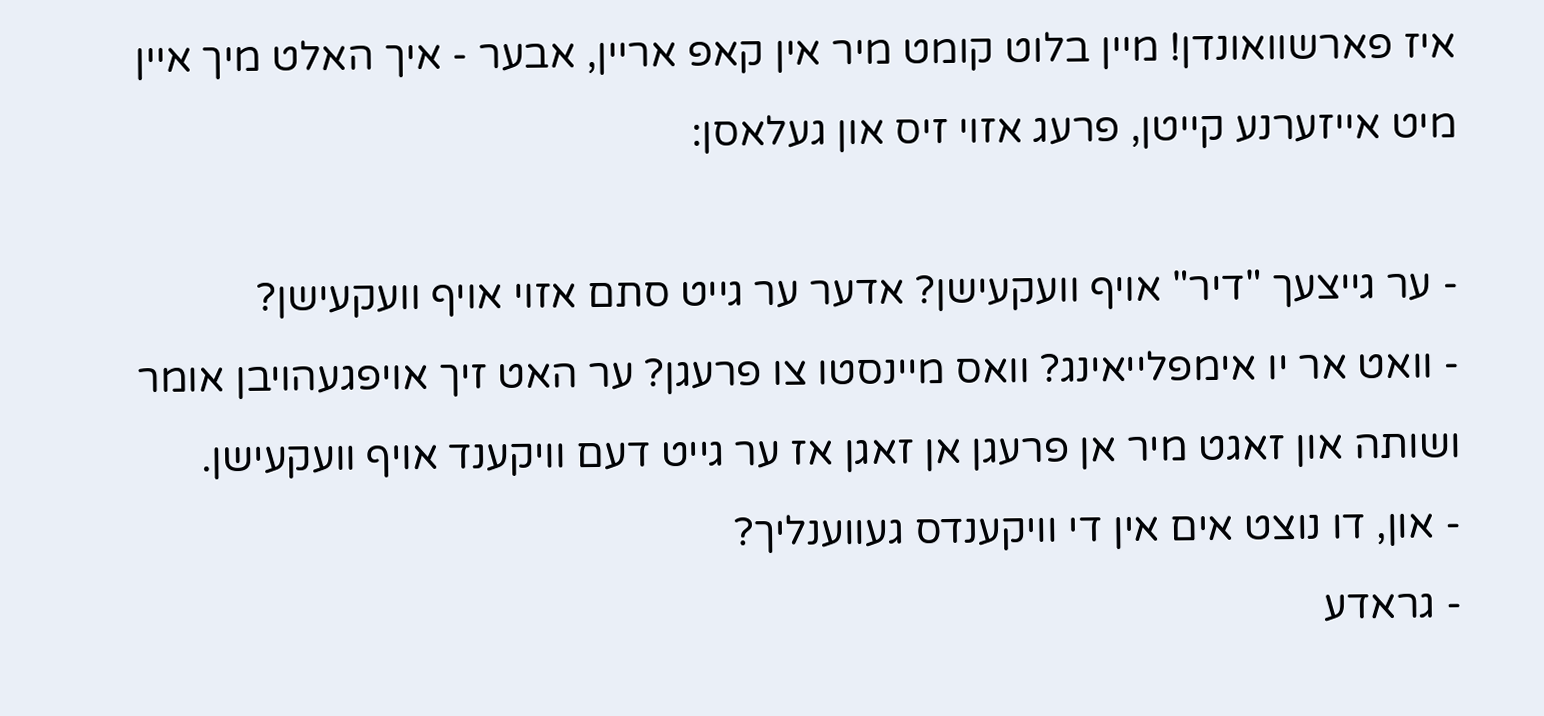איז פארשוואונדן! מיין בלוט קומט מיר אין קאפ אריין, אבער - איך האלט מיך איין מיט אייזערנע קייטן, פרעג אזוי זיס און געלאסן:

- ער גייצעך "דיר" אויף וועקעישן? אדער ער גייט סתם אזוי אויף וועקעישן?
- וואט אר יו אימפלייאינג? וואס מיינסטו צו פרעגן? ער האט זיך אויפגעהויבן אומר ושותה און זאגט מיר אן פרעגן אן זאגן אז ער גייט דעם וויקענד אויף וועקעישן.
- און, דו נוצט אים אין די וויקענדס געווענליך?
- גראדע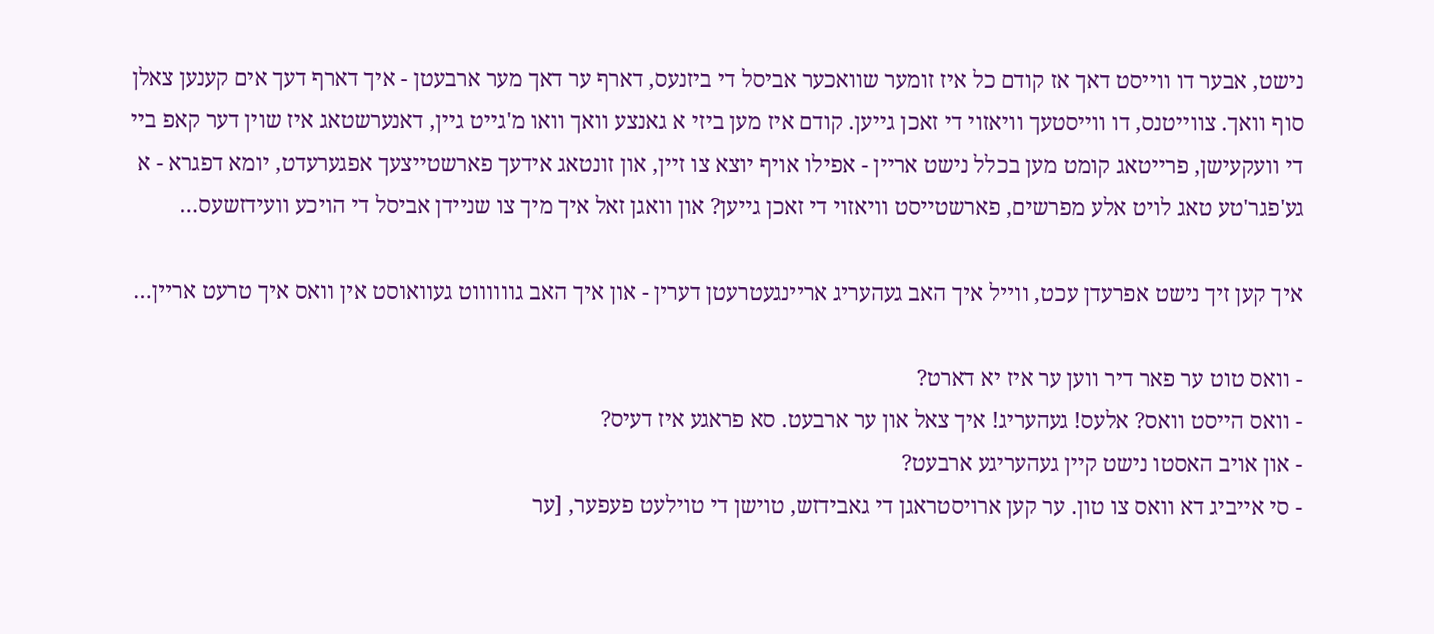נישט, אבער דו ווייסט דאך אז קודם כל איז זומער שוואכער אביסל די ביזנעס, דארף ער דאך מער ארבעטן - איך דארף דעך אים קענען צאלן סוף וואך. צווייטנס, דו ווייסטעך וויאזוי די זאכן גייען. קודם איז מען ביזי א גאנצע וואך וואו מ'גייט גיין, דאנערשטאג איז שוין דער קאפ ביי די וועקעישן, פרייטאג קומט מען בכלל נישט אריין - אפילו אויף יוצא צו זיין, און זונטאג אידעך פארשטייצעך אפגערעדט, יומא דפגרא - א גע'פגר'טע טאג לויט אלע מפרשים, פארשטייסט וויאזוי די זאכן גייען? און וואגן זאל איך מיך צו שניידן אביסל די הויכע וועידזשעס…

איך קען זיך נישט אפרעדן עכט, ווייל איך האב געהעריג אריינגעטרעטן דערין - און איך האב גווווווט געוואוסט אין וואס איך טרעט אריין…

- וואס טוט ער פאר דיר ווען ער איז יא דארט?
- וואס הייסט וואס? אלעס! געהעריג! איך צאל און ער ארבעט. סא פראגע איז דעיס?
- און אויב האסטו נישט קיין געהעריגע ארבעט?
- סי אייביג דא וואס צו טון. ער קען ארויסטראגן די גאבידזש, טוישן די טוילעט פעפער, [ער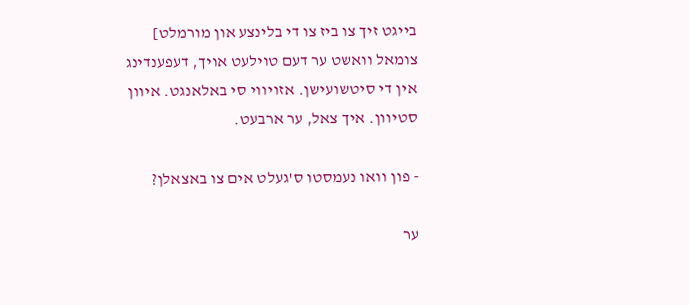בייגט זיך צו ביז צו די בלינצע און מורמלט] צומאל וואשט ער דעם טוילעט אויך, דעפענדינג אין די סיטשועישן. אזויווי סי באלאנגט. איוון סטיוון. איך צאל, ער ארבעט.

- פון וואו נעמסטו ס'געלט אים צו באצאלן?

ער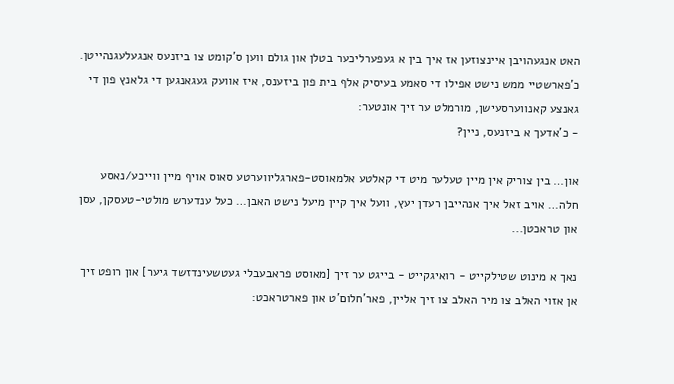האט אנגעהויבן איינצוזען אז איך בין א געפערליכער בטלן און גולם ווען ס'קומט צו ביזנעס אנגעלעגנהייטן. כ'פארשטיי ממש נישט אפילו די סאמע בעיסיק אלף בית פון ביזענס, איז אוועק געגאנגען די גלאנץ פון די גאנצע קאנווערסעישן, מורמלט ער זיך אונטער:
- כ'אדעך א ביזנעס, ניין?

און… בין צוריק אין מיין טעלער מיט די קאלטע אלמאוסט-פארגליווערטע סאוס אויף מיין ווייכע/נאסע חלה… אויב זאל איך אנהייבן רעדן יעץ, וועל איך קיין מיעל נישט האבן… כעל ענדערש מולטי-טעסקן, עסן און טראכטן...

נאך א מינוט שטילקייט - רואיגקייט - בייגט ער זיך [מאוסט פראבעבלי געטשעינדזשד גיער] און רופט זיך אן אזוי האלב צו מיר האלב צו זיך אליין, פאר'חלום'ט און פארטראכט: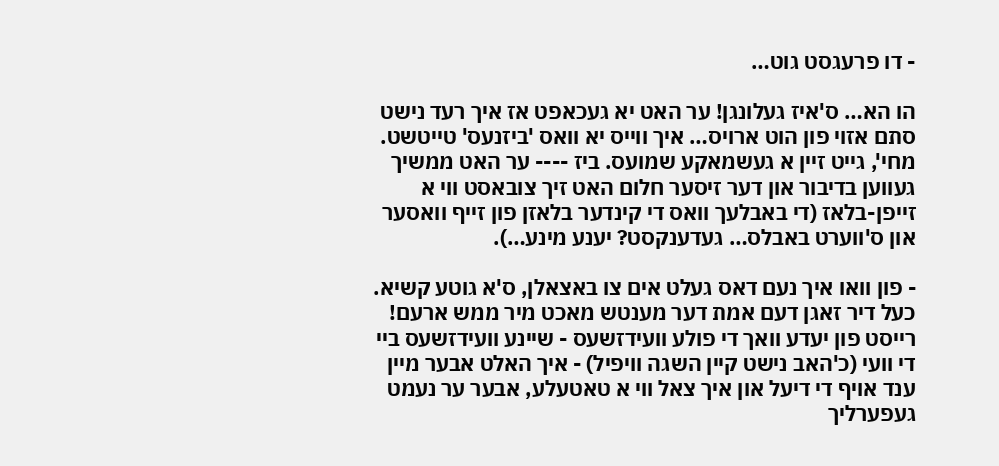- דו פרעגסט גוט…

הו הא… ס'איז געלונגן! ער האט יא געכאפט אז איך רעד נישט סתם אזוי פון הוט ארויס… איך ווייס יא וואס 'ביזנעס' טייטשט. מחי', גייט זיין א געשמאקע שמועס. ביז ---- ער האט ממשיך געווען בדיבור און דער זיסער חלום האט זיך צובאסט ווי א זייפן-בלאז (די באבלעך וואס די קינדער בלאזן פון זייף וואסער און ס'ווערט באבלס… געדענקסט? יענע מינע…).

- פון וואו איך נעם דאס געלט אים צו באצאלן, ס'א גוטע קשיא. כעל דיר זאגן דעם אמת דער מענטש מאכט מיר ממש ארעם! רייסט פון יעדע וואך די פולע וועידזשעס - שיינע וועידזשעס ביי די וועי (כ'האב נישט קיין השגה וויפיל) - איך האלט אבער מיין ענד אויף די דיעל און איך צאל ווי א טאטעלע, אבער ער נעמט געפערליך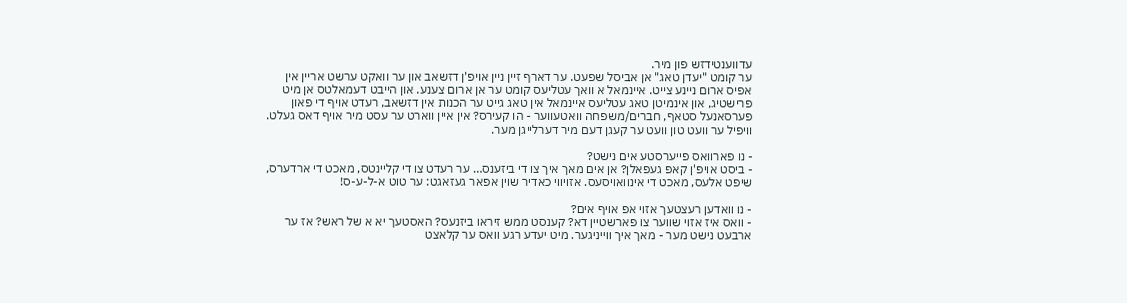עדווענטידזש פון מיר.
ער קומט "יעדן טאג" אן אביסל שפעט. ער דארף זיין ניין אויפ'ן דזשאב און ער וואקט ערשט אריין אין אפיס ארום ניינע צייט. איינמאל א וואך עטליעס קומט ער אן ארום צענע. און הייבט דעמאלטס אן מיט פרישטיג, און אינמיטן טאג עטליעס איינמאל אין טאג גייט ער הכנות אין דזשאב, רעדט אויף די פאון פערסאנעל סטאף, חברים/משפחה וואטעווער - הו קעירס? אין איין ווארט ער עסט מיר אויף דאס געלט. וויפיל ער וועט טון וועט ער קעגן דעם מיר דערלייגן מער.

- נו פארוואס פייערסטע אים נישט?
- ביסט אויפ'ן קאפ געפאלן? אן אים מאך איך צו די ביזענס… ער רעדט צו די קליינטס, מאכט די ארדערס, שיפט אלעס, מאכט די אינוואויסעס. אזויווי כאדיר שוין אפאר געזאגט: ער טוט א-ל-ע-ס!

- נו וואדען רעצטעך אזוי אפ אויף אים?
- וואס איז אזוי שווער צו פארשטיין דא? קענסט ממש זיראו ביזנעס? האסטעך יא א של ראש? אז ער ארבעט נישט מער - מאך איך ווייניגער. מיט יעדע רגע וואס ער קלאצט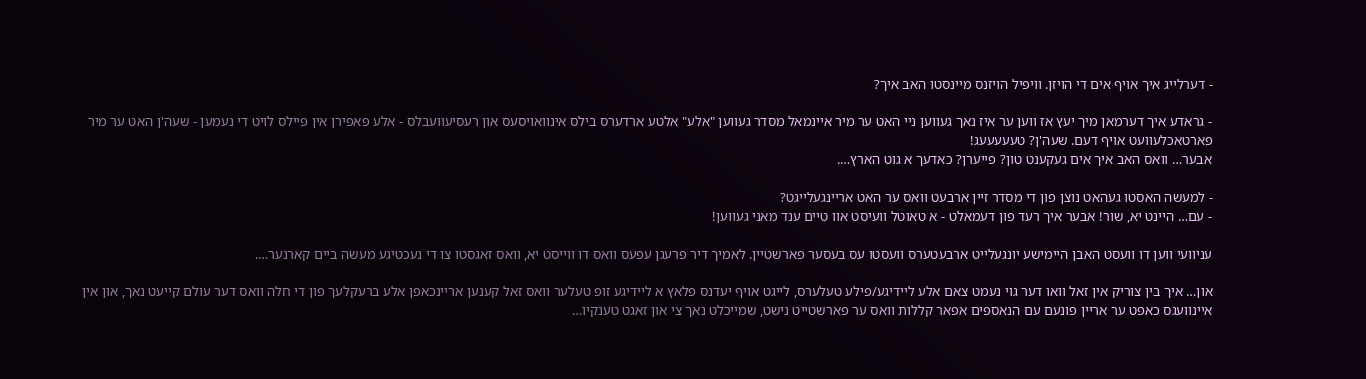- דערלייג איך אויף אים די הויזן. וויפיל הויזנס מיינסטו האב איך?

- גראדע איך דערמאן מיך יעץ אז ווען ער איז נאך געווען ניי האט ער מיר איינמאל מסדר געווען "אלע" אלטע ארדערס בילס אינוואויסעס און רעסיעוועבלס - אלע פאפירן אין פיילס לויט די נעמען - שעה'ן האט ער מיר פארטאכלעוועט אויף דעם. שעה'ן? טעעעעעג!
אבער… וואס האב איך אים געקענט טון? פייערן? כאדעך א גוט הארץ….

- למעשה האסטו געהאט נוצן פון די מסדר זיין ארבעט וואס ער האט אריינגעלייגט?
- עם… היינט יא, שור! אבער איך רעד פון דעמאלט - א טאוטל וועיסט אוו טיים ענד מאני געווען!

עניוועי ווען דו וועסט האבן היימישע יונגעלייט ארבעטערס וועסטו עס בעסער פארשטיין. לאמיך דיר פרעגן עפעס וואס דו ווייסט יא, וואס זאגסטו צו די נעכטיגע מעשה ביים קארנער….

און… איך בין צוריק אין זאל וואו דער גוי נעמט צאם אלע ליידיגע/פילע טעלערס, לייגט אויף יעדנס פלאץ א ליידיגע זופ טעלער וואס זאל קענען אריינכאפן אלע ברעקלעך פון די חלה וואס דער עולם קייעט נאך, און אין איינוועגס כאפט ער אריין פונעם עם הנאספים אפאר קללות וואס ער פארשטייט נישט, שמייכלט נאך צי און זאגט טענקיו…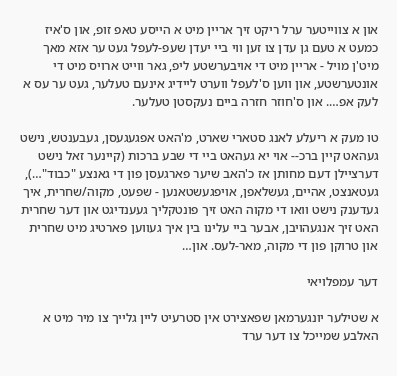און א צווייטער ערל ריקט זיך אריין מיט א הייסע טאפ זופ, און ס'איז כמעט א טעם גן עדן צו זען ווי ביי יעדן שעפ-לעפל געט ער אזא מאך מיט'ן מויל - אריין מיט די אויבערשטע ליפ, גאר ווייט ארויס מיט די אונטערשטע, און ווען ס'לעפל ווערט ליידיג אינעם טעלער, געט ער עס א לעק אפ…. און ס'חוזר חזרה ביים נעקסטן טעלער.

טו מעק א ריעלע לאנג סטארי שארט, מ'האט אפגעגעסן, געבענטש, נישט געהאט קיין ברכ-- אוי יא געהאט ביי די שבע ברכות (קיינער זאל נישט דערציילן דעם מחותן אז כ'האב שיער פארגעסן פון די גאנצע "כבוד"…), געטאנצט, אהיים, געשלאפן, אויפגעשטאנען - שפעט, מקוה/שחרית, איך געדענק נישט וואו די מקוה האט זיך פונטקליך געענדיגט און דער שחרית האט זיך אנגעהויבן, אבער ביי עלינו בין איך געווען פארטיג מיט שחרית און טרוקן פון די מקוה, מאר-לעס. און…

דער עמפלויאי

א שטילער יונגערמאן שפאצירט אין סטרעיט ליין גלייך צו מיר מיט א האלבע שמייכל צו דער ערד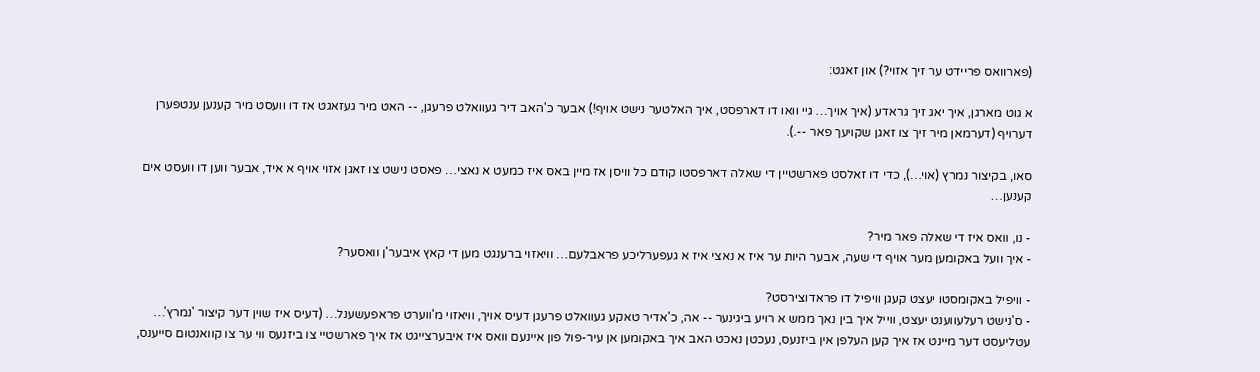(פארוואס פריידט ער זיך אזוי?) און זאגט:

א גוט מארגן, איך יאג זיך גראדע (איך אויך… גיי וואו דו דארפסט, איך האלטער נישט אויף!) אבער כ'האב דיר געוואלט פרעגן, -- האט מיר געזאגט אז דו וועסט מיר קענען ענטפערן דערויף (דערמאן מיר זיך צו זאגן שקויעך פאר --.).

סאו, בקיצור נמרץ (אוי…), כדי דו זאלסט פארשטיין די שאלה דארפסטו קודם כל וויסן אז מיין באס איז כמעט א נאצי… פאסט נישט צו זאגן אזוי אויף א איד, אבער ווען דו וועסט אים קענען…

- נו, וואס איז די שאלה פאר מיר?
- איך וועל באקומען מער אויף די שעה, אבער היות ער איז א נאצי איז א געפערליכע פראבלעם… וויאזוי ברענגט מען די קאץ איבער'ן וואסער?

- וויפיל באקומסטו יעצט קעגן וויפיל דו פראדוצירסט?
- ס'נישט רעלעווענט יעצט, ווייל איך בין נאך ממש א רויע ביגינער -- אה, כ'אדיר טאקע געוואלט פרעגן דעיס אויך, וויאזוי מ'ווערט פראפעשענל… (דעיס איז שוין דער קיצור 'נמרץ'… עטליעסט דער מיינט אז איך קען העלפן אין ביזנעס, נעכטן נאכט האב איך באקומען אן עיר-פול פון איינעם וואס איז איבערצייגט אז איך פארשטיי צו ביזנעס ווי ער צו קוואנטום סייענס,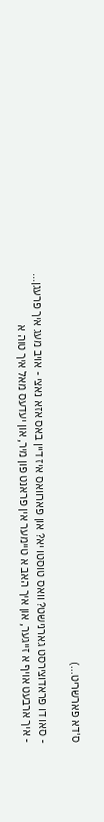ס'דא פארשריט…)

- סאו דו פראדוצירסט גארנישט? וואס טוסטו יא? און פארוואס איז דיין באס אזא נאצי - אויב מעג איך פרעגן…
- איך ארבעט אויף א זייגער, און איך האב א טיימער אין פראנט פון מיר, און יעדעס מאל איך טוה א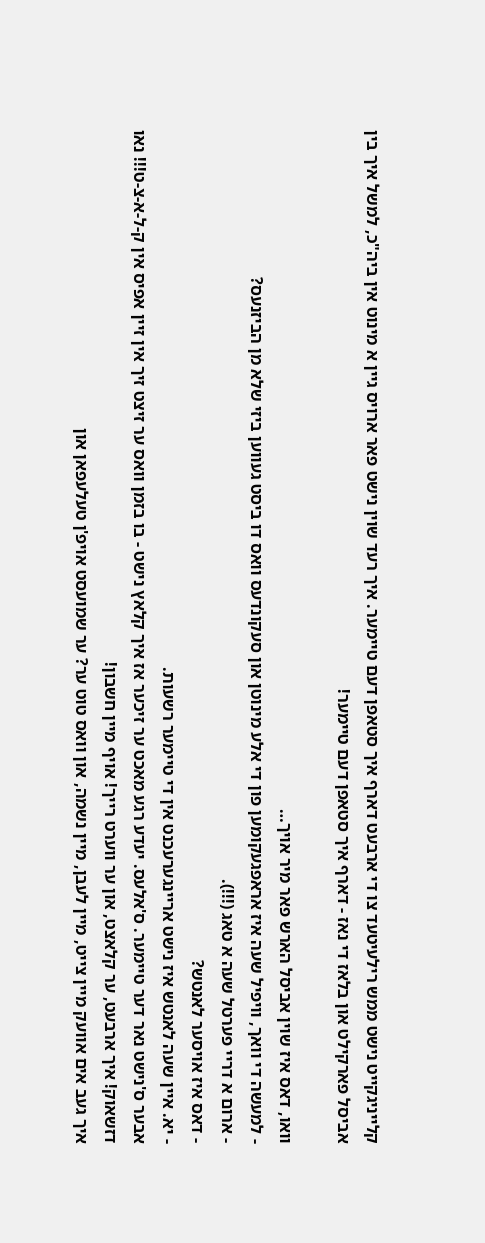קלייניגקייט נישט ממש רילעיטעד צו די ארבעט דארף איך סטאפן דעם טיימער. איך רעד שוין נישט פאר ארויס גיין א מינוט אין ביה"כ, למשל איך בין אביסל פארקילט און בלאז די נאז - דארף איך סטאפן דעם טיימער!

וואו, דאס איז שוין אביסל הארש פאר מיר אויך…
- למעשה די וואך, וויפיל שעה איז אראפגעקומען פון די אלע מינוטן און סעקונדעס וואס דו ביסט געווען ביזי שלא מן הביזנעס?
- ארום א דריי פערטל שעה א טאג (!!!).
- דאס איז אויסער לאנטש?
- יא. איין שעה לאנטש איז נישט אריינגערעכנט אין די טיימער רשעות.
אבער ס'נישט נאר דער טיימער. ס'אלעס. יעדע רגע מאכט ער זיכער אז איך קלאץ נישט - בו בזמן וואס ער זיצט זיך אין זיין אפיס אין ק-ל-א-צ-ט!!! נאו דזשאוק! איך ארבעט, ער קלאצט, און ער ווערט רייך! אויף מיין חשבון!
איך געב אים אוועק מיין צייט, מיין לעבן, מיין נשמה, און וואס טוט ער? ער שמועסט אויפ'ן טעלעפאן און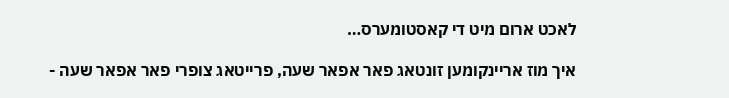לאכט ארום מיט די קאסטומערס…

איך מוז אריינקומען זונטאג פאר אפאר שעה, פרייטאג צופרי פאר אפאר שעה -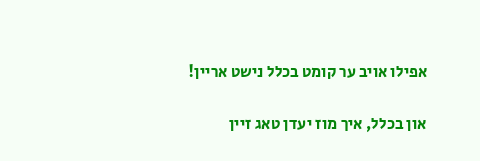אפילו אויב ער קומט בכלל נישט אריין!

און בכלל, איך מוז יעדן טאג זיין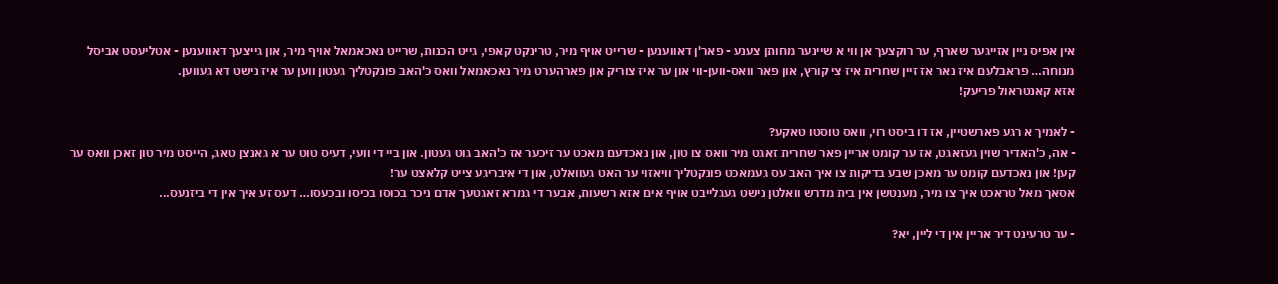אין אפיס ניין אזייגער שארף, ער רוקצעך אן ווי א שיינער מחותן צענע - פאר'ן דאווענען - שרייט אויף מיר, טרינקט קאפי, גייט הכנות, שרייט נאכאמאל אויף מיר, און גייצעך דאווענען - אטליעסט אביסל מנוחה… פראבלעם איז נאר אז זיין שחרית איז צי קורץ, און פאר וואס-ווען-ווי און ער איז צוריק און פארהערט מיר נאכאמאל וואס כ'האב פונקטליך געטון ווען ער איז נישט דא געווען.
אזא קאנטראול פריעק!

- לאמיך א רגע פארשטיין, אז דו ביסט רוי, וואס טוסטו טאקע?
- אה, כ'האדיר שוין געזאגט, אז ער קומט אריין פאר שחרית זאגט מיר וואס צו טון, און נאכדעם מאכט ער זיכער אז כ'האב גוט געטון. און ביי די וועי, דעיס טוט ער א גאנצן טאג, הייסט מיר טון זאכן וואס ער קען! און נאכדעם קומט ער מאכן שבע בדיקות צו איך האב עס געמאכט פונקטליך וויאזוי ער האט געוואלט, און די איבריגע צייט קלאצט ער!
אסאך מאל טראכט איך צו מיר, מענטשן אין בית מדרש וואלטן נישט געגלייבט אויף אים אזא רשעות, אבער די גמרא זאגטעך אדם ניכר בכוסו בכיסו ובכעסו… דעס זע איך אין די ביזנעס...

- ער טרעינט דיר אריין אין די ליין, יא?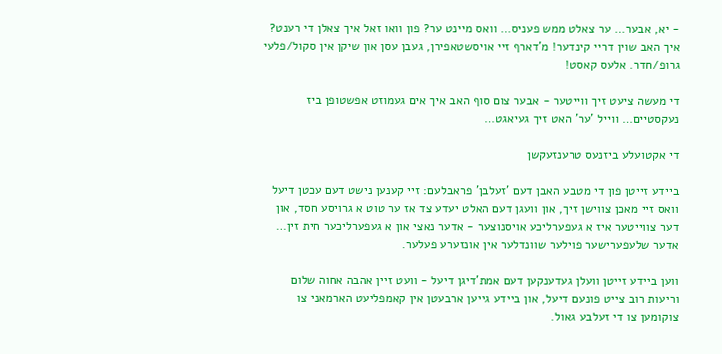- יא, אבער… ער צאלט ממש פעניס… וואס מיינט ער? פון וואו זאל איך צאלן די רענט? איך האב שוין דריי קינדער! מ'דארף זיי אויסשטאפירן, געבן עסן און שיקן אין סקול/פלעי גרופ/חדר. אלעס קאסט!

די מעשה ציעט זיך ווייטער - אבער צום סוף האב איך אים געמוזט אפשטופן ביז נעקסטיים… ווייל 'ער' האט זיך געיאגט…

די אקטועלע ביזנעס טרענזעקשן

ביידע זייטן פון די מטבע האבן דעם 'זעלבן' פראבלעם: זיי קענען נישט דעם עכטן דיעל וואס זיי מאכן צווישן זיך, און וועגן דעם האלט יעדע צד אז ער טוט א גרויסע חסד, און דער צווייטער איז א געפערליכע אויסנוצער - אדער נאצי און א געפערליכער חית זין… אדער שלעפערישער פוילער שוונדלער אין אונזערע פעלער.

ווען ביידע זייטן וועלן געדענקען דעם אמת'דיגן דיעל - וועט זיין אהבה אחוה שלום וריעות רוב צייט פונעם דיעל, און ביידע גייען ארבעטן אין קאמפליעט הארמאני צו צוקומען צו די זעלבע גאול.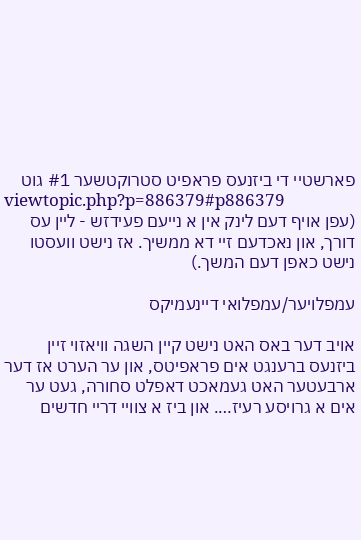פארשטיי די ביזנעס פראפיט סטרוקטשער #1 גוט
viewtopic.php?p=886379#p886379
(עפן אויף דעם לינק אין א נייעם פעידזש - ליין עס דורך, און נאכדעם זיי דא ממשיך. אז נישט וועסטו נישט כאפן דעם המשך.)

עמפלויער/עמפלואי דיינעמיקס

אויב דער באס האט נישט קיין השגה וויאזוי זיין ביזנעס ברענגט אים פראפיטס, און ער הערט אז דער ארבעטער האט געמאכט דאפלט סחורה, געט ער אים א גרויסע רעיז…. און ביז א צוויי דריי חדשים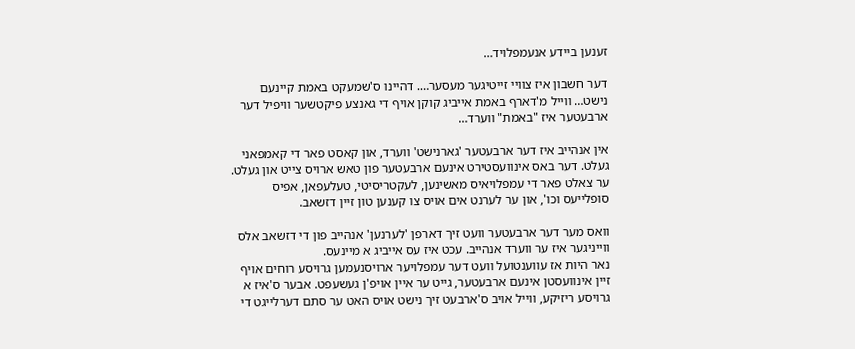זענען ביידע אנעמפלויד…

דער חשבון איז צוויי זייטיגער מעסער…. דהיינו ס'שמעקט באמת קיינעם נישט… ווייל מ'דארף באמת אייביג קוקן אויף די גאנצע פיקטשער וויפיל דער ארבעטער איז "באמת" ווערד…

אין אנהייב איז דער ארבעטער 'גארנישט' ווערד, און קאסט פאר די קאמפאני געלט. דער באס אינוועסטירט אינעם ארבעטער פון טאש ארויס צייט און געלט. ער צאלט פאר די עמפלויאיס מאשינען, לעקטריסיטי, טעלעפאן, אפיס סופלייעס וכו', און ער לערנט אים אויס צו קענען טון זיין דזשאב.

וואס מער דער ארבעטער וועט זיך דארפן 'לערנען' אנהייב פון די דזשאב אלס ווייניגער איז ער ווערד אנהייב. עכט איז עס אייביג א מיינעס.
נאר היות אז עווענטועל וועט דער עמפלויער ארויסנעמען גרויסע רוחים אויף זיין אינוועסטן אינעם ארבעטער, גייט ער איין אויפ'ן געשעפט. אבער ס'איז א גרויסע ריזיקע, ווייל אויב ס'ארבעט זיך נישט אויס האט ער סתם דערלייגט די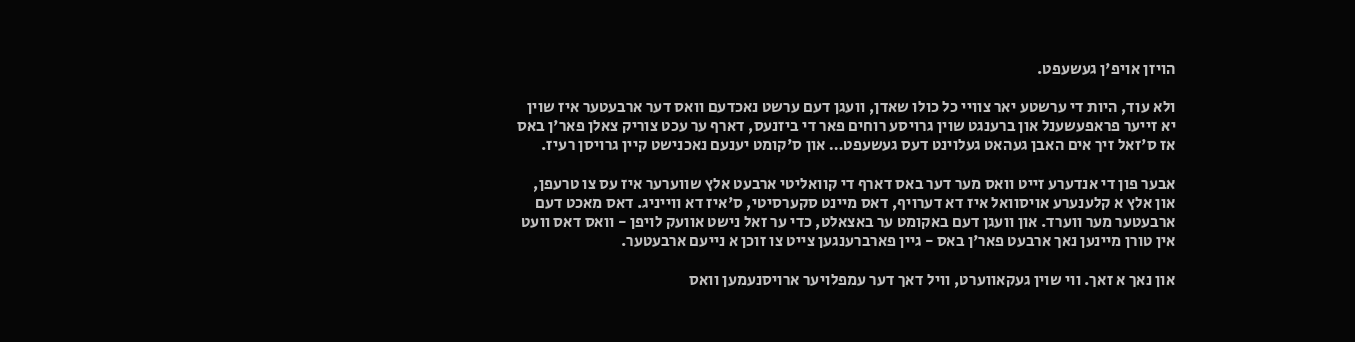הויזן אויפ'ן געשעפט.

ולא עוד, היות די ערשטע יאר צוויי כל כולו שאדן, וועגן דעם ערשט נאכדעם וואס דער ארבעטער איז שוין יא זייער פראפעשענל און ברענגט שוין גרויסע רוחים פאר די ביזנעס, דארף ער עכט צוריק צאלן פאר'ן באס אז ס'זאל זיך אים האבן געהאט געלוינט דעס געשעפט… און ס'קומט יענעם נאכנישט קיין גרויסן רעיז.

אבער פון די אנדערע זייט וואס מער דער באס דארף די קוואליטי ארבעט אלץ שווערער איז עס צו טרעפן, און אלץ א קלענערע אויסוואל איז דא דערויף, דאס מיינט סקערסיטי, ס'איז דא ווייניג. דאס מאכט דעם ארבעטער מער ווערד. און וועגן דעם באקומט ער באצאלט, כדי ער זאל נישט אוועק לויפן - וואס דאס וועט אין טורן מיינען נאך ארבעט פאר'ן באס - גיין פארברענגען צייט צו זוכן א נייעם ארבעטער.

און נאך א זאך. ווי שוין געקאווערט, וויל דאך דער עמפלויער ארויסנעמען וואס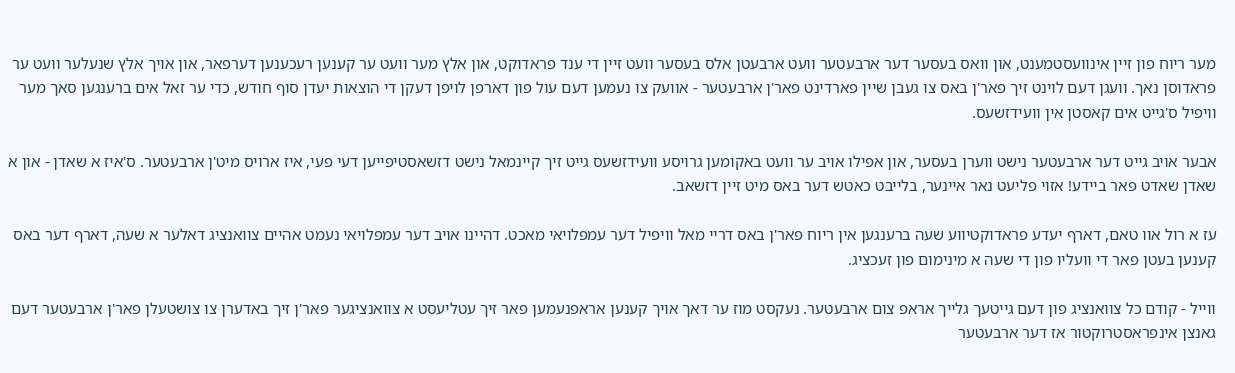מער ריוח פון זיין אינוועסטמענט, און וואס בעסער דער ארבעטער וועט ארבעטן אלס בעסער וועט זיין די ענד פראדוקט, און אלץ מער וועט ער קענען רעכענען דערפאר, און אויך אלץ שנעלער וועט ער פראדוסן נאך. וועגן דעם לוינט זיך פאר'ן באס צו געבן שיין פארדינט פאר'ן ארבעטער - אוועק צו נעמען דעם עול פון דארפן לויפן דעקן די הוצאות יעדן סוף חודש, כדי ער זאל אים ברענגען סאך מער וויפיל ס'גייט אים קאסטן אין וועידזשעס.

אבער אויב גייט דער ארבעטער נישט ווערן בעסער, און אפילו אויב ער וועט באקומען גרויסע וועידזשעס גייט זיך קיינמאל נישט דזשאסטיפייען דעי פעי, איז ארויס מיט'ן ארבעטער. ס'איז א שאדן - און א שאדן שאדט פאר ביידע! אזוי פליעט נאר איינער, בלייבט כאטש דער באס מיט זיין דזשאב.

עז א רול אוו טאם, דארף יעדע פראדוקטיווע שעה ברענגען אין ריוח פאר'ן באס דריי מאל וויפיל דער עמפלויאי מאכט. דהיינו אויב דער עמפלויאי נעמט אהיים צוואנציג דאלער א שעה, דארף דער באס קענען בעטן פאר די וועליו פון די שעה א מינימום פון זעכציג.

ווייל - קודם כל צוואנציג פון דעם גייטעך גלייך אראפ צום ארבעטער. נעקסט מוז ער דאך אויך קענען אראפנעמען פאר זיך עטליעסט א צוואנציגער פאר'ן זיך באדערן צו צושטעלן פאר'ן ארבעטער דעם גאנצן אינפראסטרוקטור אז דער ארבעטער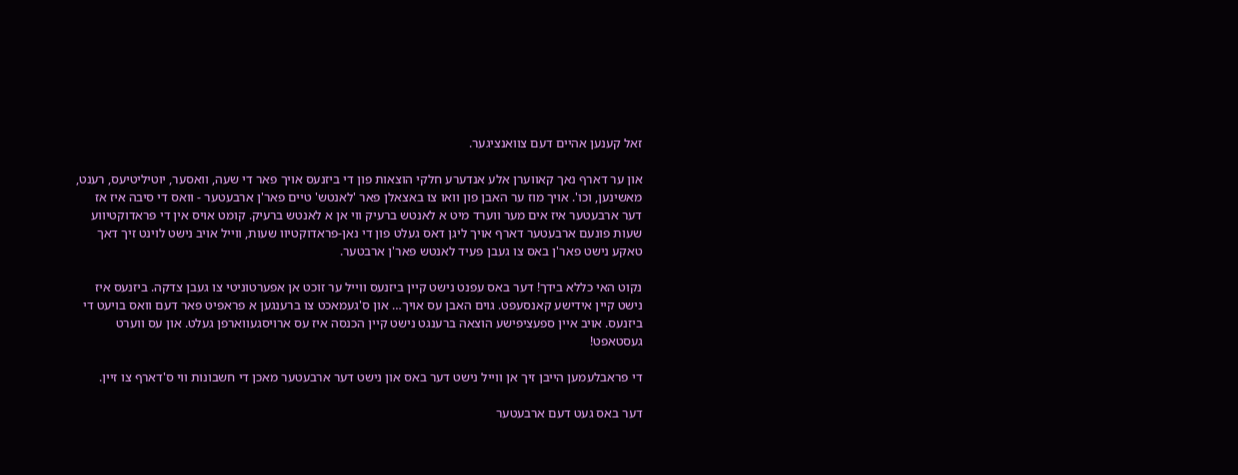זאל קענען אהיים דעם צוואנציגער.

און ער דארף נאך קאווערן אלע אנדערע חלקי הוצאות פון די ביזנעס אויך פאר די שעה, וואסער, יוטיליטיעס, רענט, מאשינען, וכו'. אויך מוז ער האבן פון וואו צו באצאלן פאר 'לאנטש' טיים פאר'ן ארבעטער - וואס די סיבה איז אז דער ארבעטער איז אים מער ווערד מיט א לאנטש ברעיק ווי אן א לאנטש ברעיק. קומט אויס אין די פראדוקטיווע שעות פונעם ארבעטער דארף אויך ליגן דאס געלט פון די נאן-פראדוקטיוו שעות, ווייל אויב נישט לוינט זיך דאך טאקע נישט פאר'ן באס צו געבן פעיד לאנטש פאר'ן ארבטער.

נקוט האי כללא בידך! דער באס עפנט נישט קיין ביזנעס ווייל ער זוכט אן אפערטוניטי צו געבן צדקה. ביזנעס איז נישט קיין אידישע קאנסעפט. גוים האבן עס אויך… און ס'געמאכט צו ברענגען א פראפיט פאר דעם וואס בויעט די ביזנעס. אויב איין ספעציפישע הוצאה ברענגט נישט קיין הכנסה איז עס ארויסגעווארפן געלט. און עס ווערט געסטאפט!

די פראבלעמען הייבן זיך אן ווייל נישט דער באס און נישט דער ארבעטער מאכן די חשבונות ווי ס'דארף צו זיין.

דער באס געט דעם ארבעטער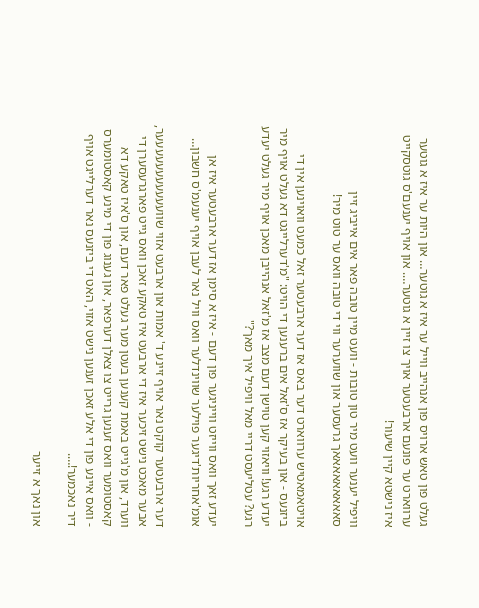געלט פון טאש ארויס פון אנהייב ווייל ער איז א גוטער… און היות ער איז א גוטער ערווארט ער פונעם ארבעטער אויך צו זיין א גוטער…. און אויף יענעם'ס גוטסקייט איז נישטא קיין שיעור!

וויפיל יענער וועט מיר טון טובות - וועט מיין טובה פאר אים אייביג זיין סאאאאאאאאאך גרעסער און שווערער ווי די טובה וואס ער טוט מיר!

אויטאמאטיש ערווארט דער באס אז דער ארבעטער זאל כמעט וואוינען אין די ביזנעס - און בעיקר אז ס'זאל אים ברענען די הויט: "מ'דערלייגט דא געלט אויף מיר יעדע רגע! וויאזוי קען טוישן דעם מצב אז מ'זאל אנהייבן מאכן אויף מיר געלט יעדע רגע? עטליעסט דריי מאל וויפיל איך מאך?"

יעדע זאך וואס ווייזט ווייניגער פון דעם - איז א סימן אז דער ארבעטער איז אן אומ'אחריות'דיגער פוילער שווינדלער וואס וויל נאר לעבן אויף יענעמ'ס חשבון…

דער ארבעטער קוקט נאר אויף זיינע ד' אמות און ארבעט אזוי שוועעעעעעעעעעער, אבער מאכט נישט זיכער איז די ארבעט איז טאקע זאכן וואס גייט פארגרעסערן די ווערד, און מ'גייט באמת קענען בעטן מער געלט פאר דעם, און ס'איז טאקע דא קאסטומער וואס זענען גרייט צו צאלן דערפאר, און גענוג פון די מינע קאסטומערס - וואס איינע פון די אלע זאכן זענען נישט אזוי, האט די ביזנעס נאר דערלייגט אויף דיר נאכמער!….

און נאך א זייער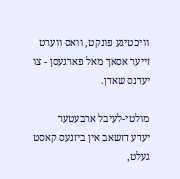וויכטיגע פונקט, וואס ווערט זייער אסאך מאל פארגעסן - צו יעדנס שאדן.

מולטי-לעיבל ארבעטער
יעדע דזשאב אין ביזנעס קאסט געלט,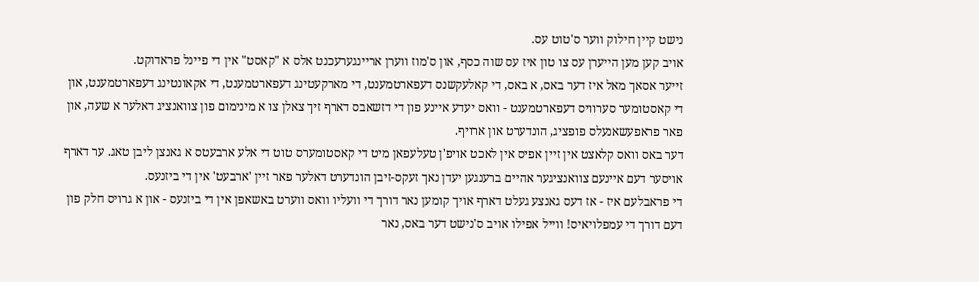נישט קיין חילוק ווער ס'טוט עס.
אויב קען מען הייערן עס צו טון איז עס שוה כסף, און ס'מוז ווערן אריינגערעכנט אלס א "קאסט" אין די פיינל פראדוקט.
זייער אסאך מאל איז דער באס, א באס, די קאלעקשנס דעפארטמענט, די מארקעטינג דעפארטמענט, די אקאונטינג דעפארטמענט, און די קאסטומער סערוויס דעפארטמענט - וואס יעדע איינע פון די דזשאבס דארף זיך צאלן צו א מינימום פון צוואנציג דאלער א שעה, און פאר פראפעשאנעלס פופציג, הונדערט און ארויף.
דער באס וואס קלאצט אין זיין אפיס אין לאכט אויפ'ן טעלעפאן מיט די קאסטומערס טוט די אלע ארבעטס א גאנצן ליבן טאג. ער דארף אויסער דעם איינעם צוואנציגער אהיים ברענגען יעדן נאך זעקס-זיבן הונדערט דאלער פאר זיין 'ארבעט' אין די ביזנעס.
די פראבלעם איז - אז דעס גאנצע געלט דארף אויך קומען נאר דורך די וועליו וואס ווערט באשאפן אין די ביזנעס - און א גרויס חלק פון דעם דורך די עמפלויאיס! ווייל אפילו אויב ס'נישט דער באס, נאר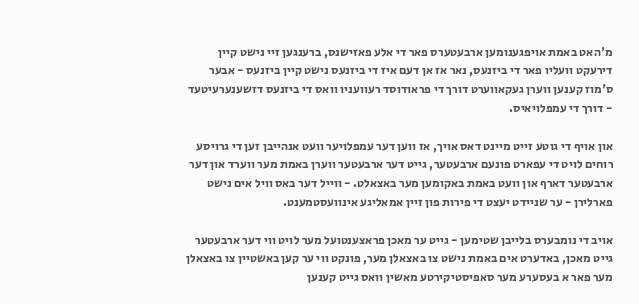מ'האט באמת אויפגענומען ארבעטערס פאר די אלע פאזישנס, ברענגען זיי נישט קיין דירעקט וועליו פאר די ביזנעס, נאר אז אן דעם איז די ביזנעס נישט קיין ביזנעס - אבער ס'מוז קענען ווערן געקאווערט דורך די פראודוסד רעוועניו וואס די ביזנעס דזשענערעיטעד - דורך די עמפלויאיס.

און אויף די גוטע זייט מיינט דאס אויך, אז ווען דער עמפלויער וועט אנהייבן זען די גרויסע רוחים לויט די עפארט פונעם ארבעטער, גייט דער ארבעטער ווערן באמת מער ווערד און דער ארבעטער דארף און וועט באמת באקומען מער באצאלט. - ווייל דער באס וויל אים נישט פארלירן - ער שניידט יעצט די פירות פון זיין אמאליגע אינוועסטמענט.

אויב די נומבערס בלייבן שטימען - גייט ער מאכן פראצענטועל מער לויט ווי דער ארבעטער גייט מאכן, באדערט אים באמת נישט צו באצאלן מער, פונקט ווי ער קען באשטיין צו באצאלן מער פאר א בעסערע מער סאפיסטיקירטע מאשין וואס גייט קענען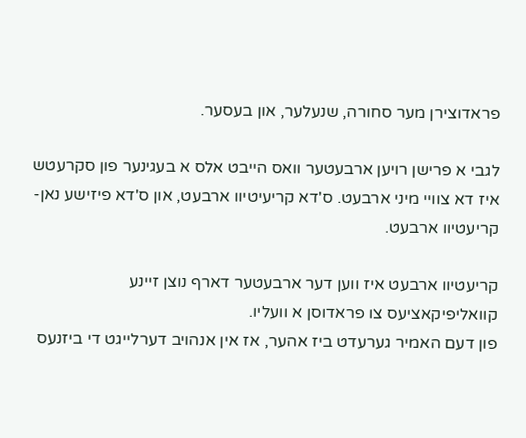פראדוצירן מער סחורה, שנעלער, און בעסער.

לגבי א פרישן רויען ארבעטער וואס הייבט אלס א בעגינער פון סקרעטש איז דא צוויי מיני ארבעט. ס'דא קריעיטיוו ארבעט, און ס'דא פיזישע נאן-קריעטיוו ארבעט.

קריעטיוו ארבעט איז ווען דער ארבעטער דארף נוצן זיינע קוואליפיקאציעס צו פראדוסן א וועליו.
פון דעם האמיר גערעדט ביז אהער, אז אין אנהויב דערלייגט די ביזנעס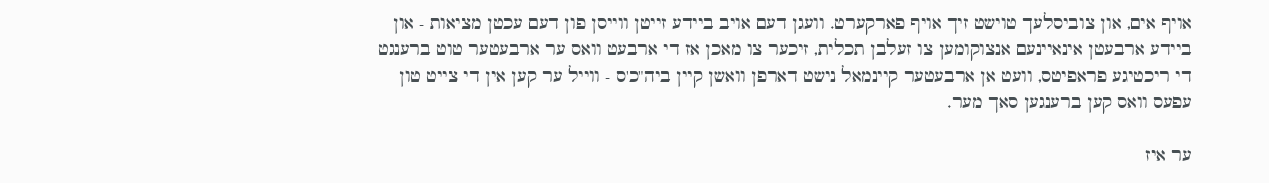אויף אים, און צוביסלעך טוישט זיך אויף פארקערט. וועגן דעם אויב ביידע זייטן ווייסן פון דעם עכטן מציאות - און ביידע ארבעטן אינאיינעם אנצוקומען צו זעלבן תכלית, זיכער צו מאכן אז די ארבעט וואס ער ארבעטער טוט ברענגט די ריכטיגע פראפיטס, וועט אן ארבעטער קיינמאל נישט דארפן וואשן קיין ביה"כ'ס - ווייל ער קען אין די צייט טון עפעס וואס קען ברענגען סאך מער.

ער איז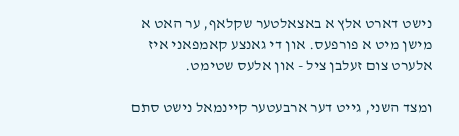נישט דארט אלץ א באצאלטער שקלאף, ער האט א מישן מיט א פורפעס. און די גאנצע קאמפאני איז אלערט צום זעלבן ציל - און אלעס שטימט.

ומצד השני, גייט דער ארבעטער קיינמאל נישט סתם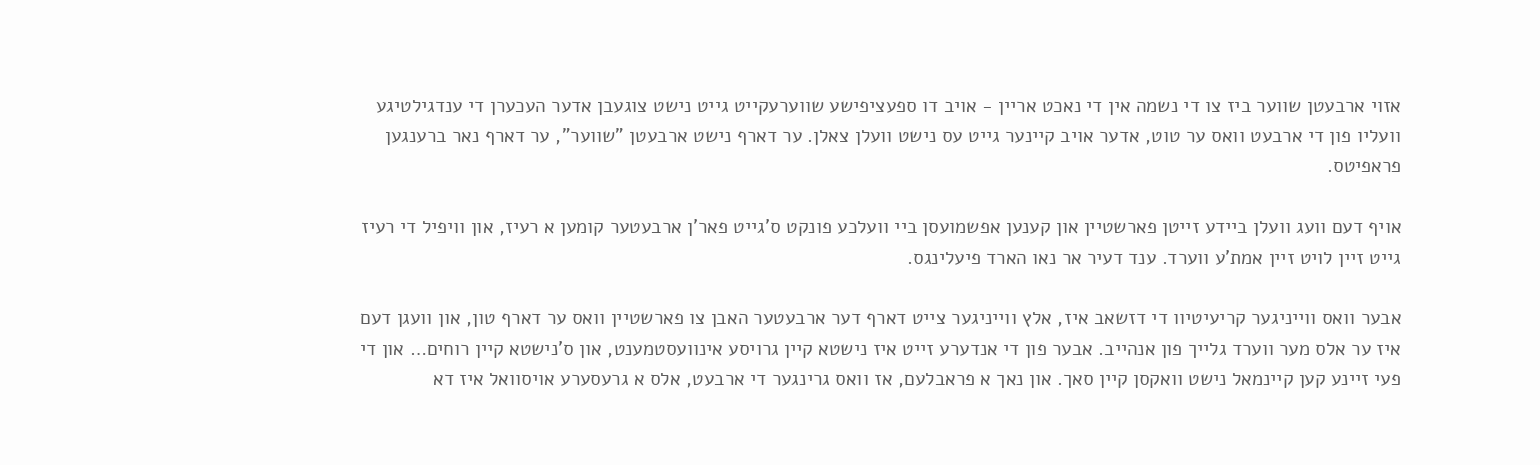אזוי ארבעטן שווער ביז צו די נשמה אין די נאכט אריין - אויב דו ספעציפישע שווערעקייט גייט נישט צוגעבן אדער העכערן די ענדגילטיגע וועליו פון די ארבעט וואס ער טוט, אדער אויב קיינער גייט עס נישט וועלן צאלן. ער דארף נישט ארבעטן "שווער", ער דארף נאר ברענגען פראפיטס.

אויף דעם וועג וועלן ביידע זייטן פארשטיין און קענען אפשמועסן ביי וועלכע פונקט ס'גייט פאר'ן ארבעטער קומען א רעיז, און וויפיל די רעיז גייט זיין לויט זיין אמת'ע ווערד. ענד דעיר אר נאו הארד פיעלינגס.

אבער וואס ווייניגער קריעיטיוו די דזשאב איז, אלץ ווייניגער צייט דארף דער ארבעטער האבן צו פארשטיין וואס ער דארף טון, און וועגן דעם איז ער אלס מער ווערד גלייך פון אנהייב. אבער פון די אנדערע זייט איז נישטא קיין גרויסע אינוועסטמענט, און ס'נישטא קיין רוחים… און די פעי זיינע קען קיינמאל נישט וואקסן קיין סאך. און נאך א פראבלעם, אז וואס גרינגער די ארבעט, אלס א גרעסערע אויסוואל איז דא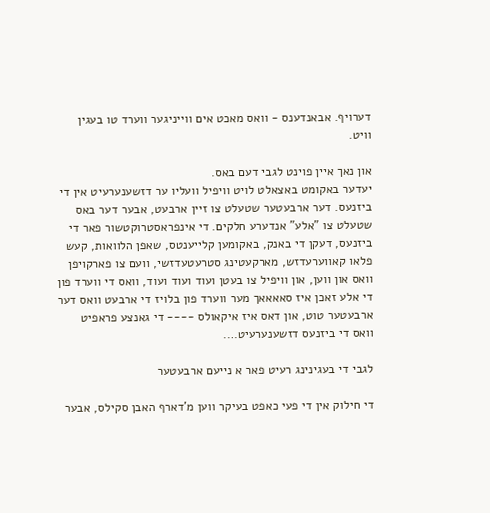דערויף. אבאנדענס - וואס מאכט אים ווייניגער ווערד טו בעגין וויט.

און נאך איין פוינט לגבי דעם באס.
יעדער באקומט באצאלט לויט וויפיל וועליו ער דזשענערעיט אין די ביזנעס. דער ארבעטער שטעלט צו זיין ארבעט, אבער דער באס שטעלט צו "אלע" אנדערע חלקים. די אינפראסטרוקטשור פאר די ביזנעס, דעקן די באנק, באקומען קלייענטס, שאפן הלוואות, קעש פלאו קאווערעדזש, מארקעטינג סטרעטעדזשי, וועם צו פארקויפן וואס און ווען, און וויפיל צו בעטן ועוד ועוד ועוד, וואס די ווערד פון די אלע זאכן איז סאאאאך מער ווערד פון בלויז די ארבעט וואס דער ארבעטער טוט, און דאס איז איקאולס ---- די גאנצע פראפיט וואס די ביזנעס דזשענערעיט….

לגבי די בעגינינג רעיט פאר א נייעם ארבעטער

די חילוק אין די פעי כאפט בעיקר ווען מ'דארף האבן סקילס, אבער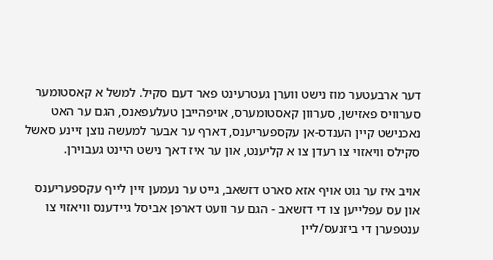דער ארבעטער מוז נישט ווערן געטרעינט פאר דעם סקיל. למשל א קאסטומער סערוויס פאזישן, סערוון קאסטומערס, אויפהייבן טעלעפאנס, הגם ער האט נאכנישט קיין הענדס-אן עקספעריענס, דארף ער אבער למעשה נוצן זיינע סאשל סקילס וויאזוי צו רעדן צו א קליענט, און ער איז דאך נישט היינט געבוירן.

אויב איז ער גוט אויף אזא סארט דזשאב, גייט ער נעמען זיין לייף עקספעריענס און עס עפלייען צו די דזשאב - הגם ער וועט דארפן אביסל גיידענס וויאזוי צו ענטפערן די ביזנעס/ליין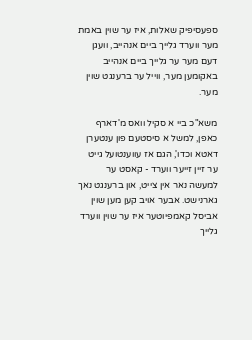ספעסיפיק שאלות, איז ער שוין באמת מער ווערד גלייך ביים אנהייב, וועגן דעם מער ער גלייך ביים אנהייב באקומען מער, ווייל ער ברענגט שוין מער.

משא"כ ביי א סקיל וואס מ'דארף כאפן, למשל א סיסטעם פון ענטערן דאטא וכדו', הגם אז עווענטועל גייט ער זיין זייער ווערד - קאסט ער למעשה נאר אין צייט, און ברענגט נאך גארנישט. אבער אויב קען מען שוין אביסל קאמפיוטער איז ער שוין ווערד גלייך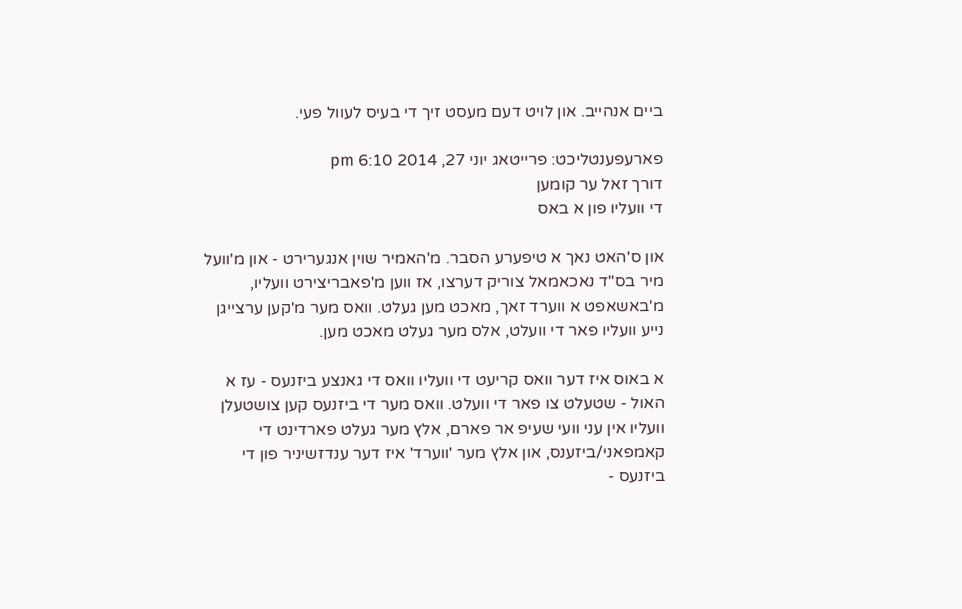ביים אנהייב. און לויט דעם מעסט זיך די בעיס לעוול פעי.

פארעפענטליכט: פרייטאג יוני 27, 2014 6:10 pm
דורך זאל ער קומען
די וועליו פון א באס

און ס'האט נאך א טיפערע הסבר. מ'האמיר שוין אנגערירט - און מ'וועל מיר בס"ד נאכאמאל צוריק דערצו, אז ווען מ'פאבריצירט וועליו, מ'באשאפט א ווערד זאך, מאכט מען געלט. וואס מער מ'קען ערצייגן נייע וועליו פאר די וועלט, אלס מער געלט מאכט מען.

א באוס איז דער וואס קריעט די וועליו וואס די גאנצע ביזנעס - עז א האול - שטעלט צו פאר די וועלט. וואס מער די ביזנעס קען צושטעלן וועליו אין עני וועי שעיפ אר פארם, אלץ מער געלט פארדינט די קאמפאני/ביזענס, און אלץ מער 'ווערד' איז דער ענדזשיניר פון די ביזנעס -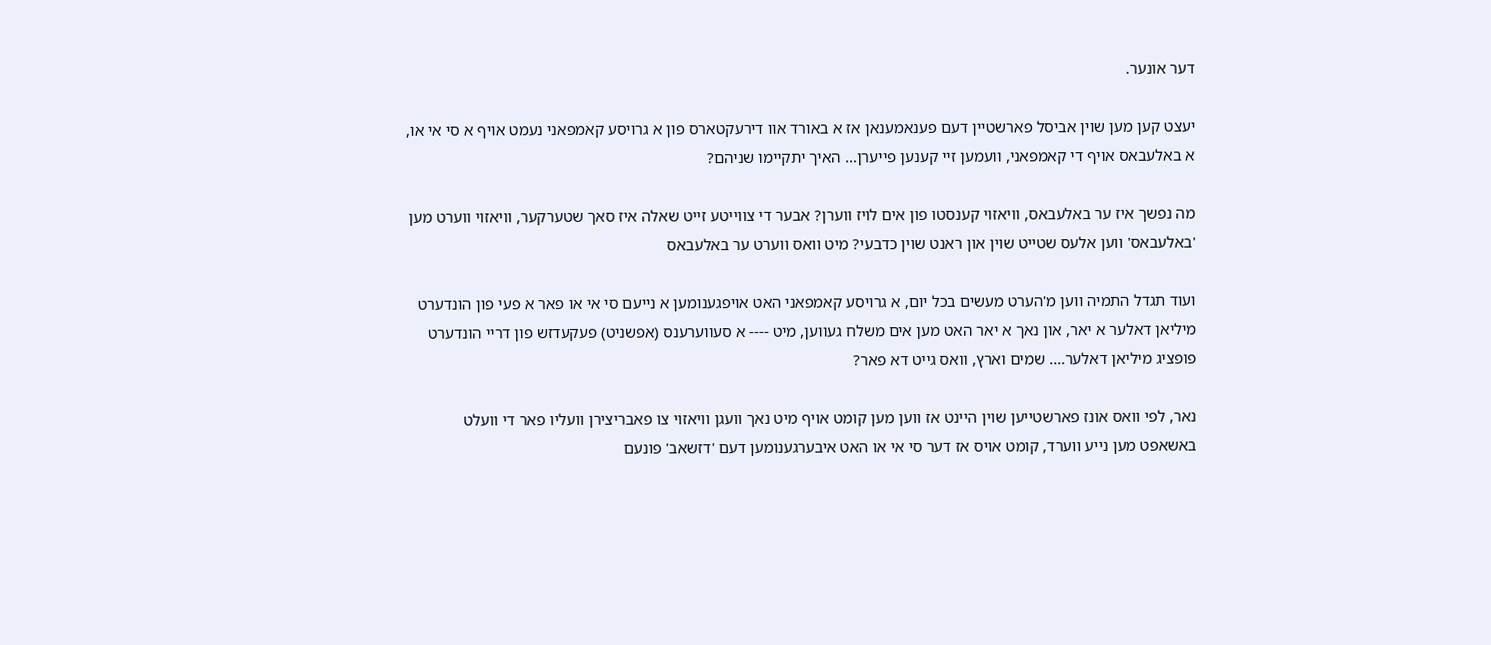דער אונער.

יעצט קען מען שוין אביסל פארשטיין דעם פענאמענאן אז א באורד אוו דירעקטארס פון א גרויסע קאמפאני נעמט אויף א סי אי או, א באלעבאס אויף די קאמפאני, וועמען זיי קענען פייערן… האיך יתקיימו שניהם?

מה נפשך איז ער באלעבאס, וויאזוי קענסטו פון אים לויז ווערן? אבער די צווייטע זייט שאלה איז סאך שטערקער, וויאזוי ווערט מען 'באלעבאס' ווען אלעס שטייט שוין און ראנט שוין כדבעי? מיט וואס ווערט ער באלעבאס

ועוד תגדל התמיה ווען מ'הערט מעשים בכל יום, א גרויסע קאמפאני האט אויפגענומען א נייעם סי אי או פאר א פעי פון הונדערט מיליאן דאלער א יאר, און נאך א יאר האט מען אים משלח געווען, מיט ---- א סעווערענס (אפשניט) פעקעדזש פון דריי הונדערט פופציג מיליאן דאלער…. שמים וארץ, וואס גייט דא פאר?

נאר, לפי וואס אונז פארשטייען שוין היינט אז ווען מען קומט אויף מיט נאך וועגן וויאזוי צו פאבריצירן וועליו פאר די וועלט באשאפט מען נייע ווערד, קומט אויס אז דער סי אי או האט איבערגענומען דעם 'דזשאב' פונעם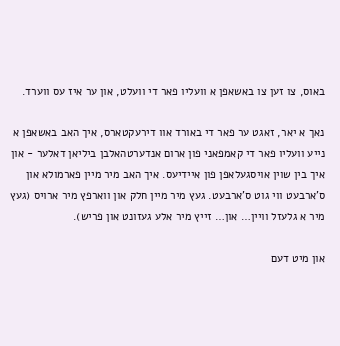באוס, צו זען צו באשאפן א וועליו פאר די וועלט, און ער איז עס ווערד.

נאך א יאר, זאגט ער פאר די באורד אוו דירעקטארס, איך האב באשאפן א נייע וועליו פאר די קאמפאני פון ארום אנדערטהאלבן ביליאן דאלער - און איך בין שוין אויסגעלאפן פון איידיעס. איך האב מיר מיין פארמולא און ס'ארבעט ווי גוט ס'ארבעט. געץ מיר מיין חלק און ווארפץ מיר ארויס (געץ מיר א גלעזל וויין… און… זייץ מיר אלע געזונט און פריש).

און מיט דעם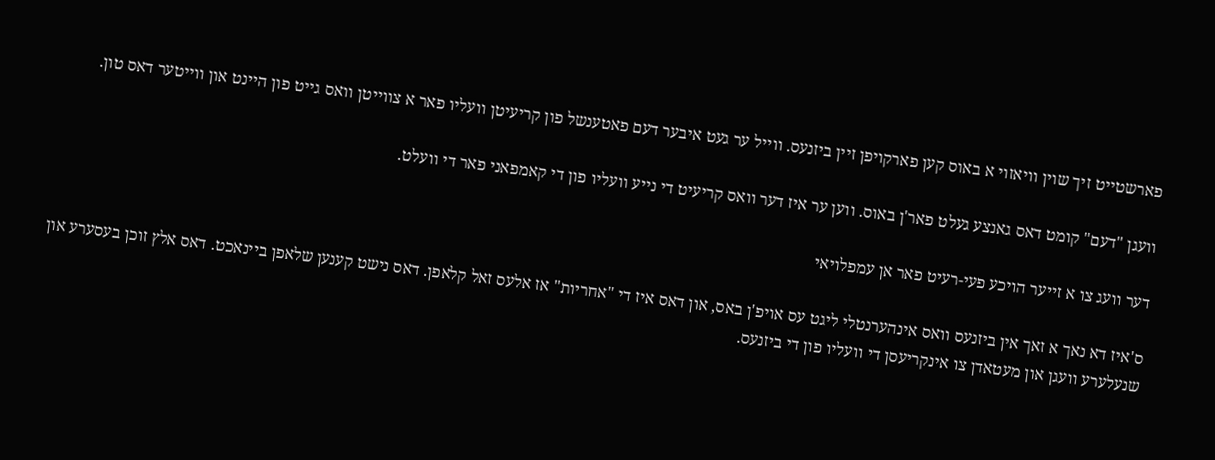פארשטייט זיך שוין וויאזוי א באוס קען פארקויפן זיין ביזנעס. ווייל ער געט איבער דעם פאטענשל פון קריעיטן וועליו פאר א צווייטן וואס גייט פון היינט און ווייטער דאס טון.

וועגן "דעם" קומט דאס גאנצע געלט פאר'ן באוס. ווען ער איז דער וואס קריעיט די נייע וועליו פון די קאמפאני פאר די וועלט.

דער וועג צו א זייער הויכע פעי-רעיט פאר אן עמפלויאי

ס'איז דא נאך א זאך אין ביזנעס וואס אינהערנטלי ליגט עס אויפ'ן באס, און דאס איז די "אחריות" אז אלעס זאל קלאפן. דאס נישט קענען שלאפן ביינאכט. דאס אלץ זוכן בעסערע און שנעלערע וועגן און מעטאדן צו אינקריעסן די וועליו פון די ביזנעס.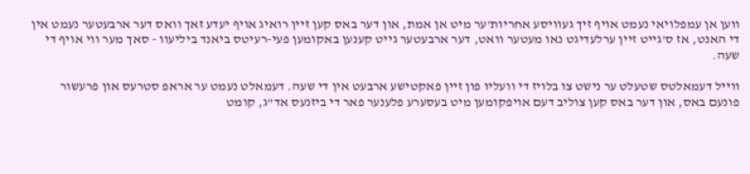ווען אן עמפלויאי נעמט אויף זיך געוויסע אחריות'ער מיט אן אמת, און דער באס קען זיין רואיג אויף יעדע זאך וואס דער ארבעטער נעמט אין די האנט, אז ס'גייט זיין ערלעדיגט נאו מעטער וואט, דער ארבעטער גייט קענען באקומען פעי-רעיטס ביאנד ביליעוו - סאך מער ווי אויף די שעה.

ווייל דעמאלטס שטעלט ער נישט צו בלויז די וועליו פון זיין פאקטישע ארבעט אין די שעה. דעמאלט נעמט ער אראפ סטרעס און פרעשור פונעם באס, און דער באס קען צוליב דעם אויפקומען מיט בעסערע פלענער פאר די ביזנעס אד"ג, קומט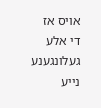אויס אז די אלע געלונגענע נייע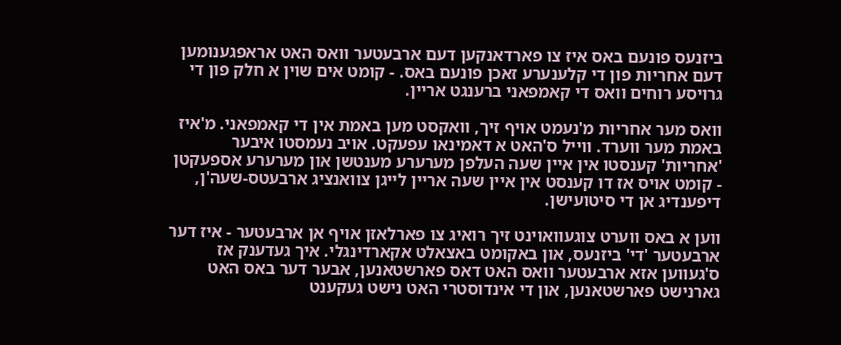ביזנעס פונעם באס איז צו פארדאנקען דעם ארבעטער וואס האט אראפגענומען דעם אחריות פון די קלענערע זאכן פונעם באס. - קומט אים שוין א חלק פון די גרויסע רוחים וואס די קאמפאני ברענגט אריין.

וואס מער אחריות מ'נעמט אויף זיך, וואקסט מען באמת אין די קאמפאני. מ'איז באמת מער ווערד. ווייל ס'האט א דאמינאו עפעקט. אויב נעמסטו איבער 'אחריות' קענסטו אין איין שעה העלפן מערערע מענטשן און מערערע אספעקטן - קומט אויס אז דו קענסט אין איין שעה אריין לייגן צוואנציג ארבעטס-שעה'ן, דיפענדיג אן די סיטועישן.

ווען א באס ווערט צוגעוואוינט זיך רואיג צו פארלאזן אויף אן ארבעטער - איז דער ארבעטער 'די' ביזנעס, און באקומט באצאלט אקארדינגלי. איך געדענק אז ס'געווען אזא ארבעטער וואס האט דאס פארשטאנען, אבער דער באס האט גארנישט פארשטאנען, און די אינדוסטרי האט נישט געקענט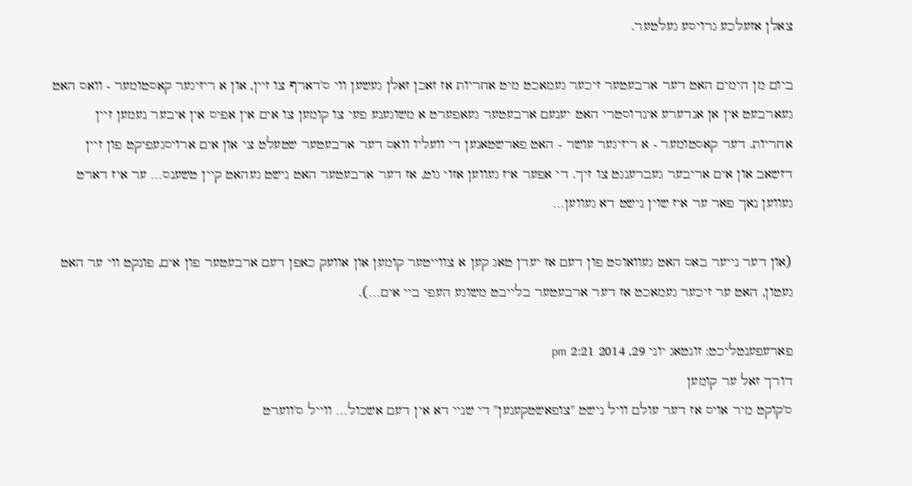צאלן אזעלכע גרויסע געלטער.

ביום מן הימים האט דער ארבעטער זיכער געמאכט מיט אחריות אז זאכן זאלן געשען ווי ס'דארף צו זיין, און א ריזיגער קאסטומער - וואס האט געארבעט אין אן אנדערע אינדוסטרי האט יענעם ארבעטער געאפערט א משוגענע פעי צו קומען צו אים אין אפיס אין איבער נעמען זיין אחריות. דער קאסטומער - א ריזיגער עושר - האט פארשטאנען די וועליו וואס דער ארבעטער שטעלט צי און אים ארויסגעפיקט פון זיין דזשאב און אים אריבער געברענגט צו זיך. די אפער איז געווען אזוי גוט, אז דער ארבעטער האט נישט געהאט קיין טשענס… ער איז דארט געווען נאך פאר ער איז שוין נישט דא געווען…

(און דער נייער באס האט געוואוסט פון דעם אז יעדן טאג קען א צווייטער קומען און אוועק כאפן דעם ארבעטער פון אים, פונקט ווי ער האט געטון, האט ער זיכער געמאכט אז דער ארבעטער בלייבט משוגע העפי ביי אים…).

פארעפענטליכט: זונטאג יוני 29, 2014 2:21 pm
דורך זאל ער קומען
ס'קוקט מיר אויס אז דער עולם וויל נישט "צופאשטקענען" די שניי דא אין דעם אשכול… ווייל ס'ווערט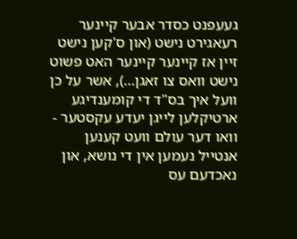געעפנט כסדר אבער קיינער רעאגירט נישט (און ס'קען נישט זיין אז קיינער קיינער האט פשוט נישט וואס צו זאגן…), אשר על כן וועל איך בס"ד די קומענדיגע ארטיקלען לייגן יעדע עקסטער - וואו דער עולם וועט קענען אנטייל נעמען אין די נושא, און נאכדעם עס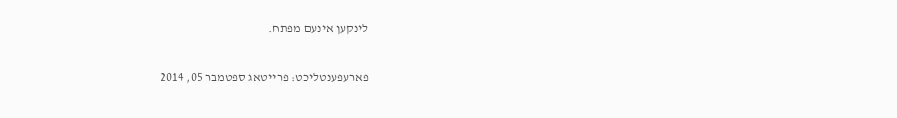לינקען אינעם מפתח.

פארעפענטליכט: פרייטאג ספטמבר 05, 2014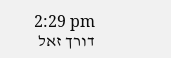2:29 pm
דורך זאל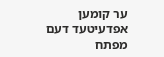ער קומען
אפדעיטעד דעם מפתח